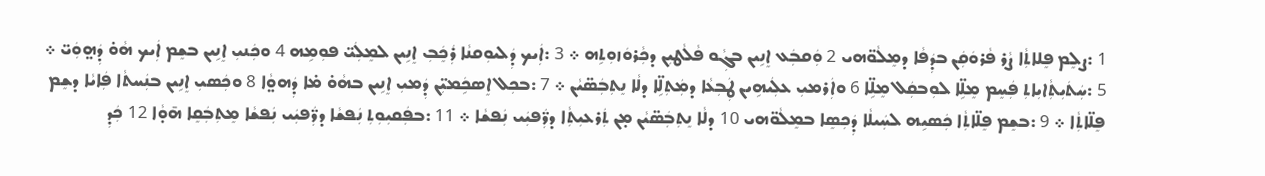1 :ܨܠܸܡ ܦܸܠܐܬܼܵܐ ܨܵܪ ܦܵܪܘܿܩܲܢ ܒܕܲܦܵܐ ܕܡܸܠܵܘ̈ܗܝ 2 ܘܲܩܒܲܥ ܐܸܢܹܝܢ ܒܓܼܵܘ ܦܵܠܵܛܝܼܢ ܕܟܼܵܪܘܿܙܘܼܬܹܗ ܀ 3 :ܐܲܝܟ ܕܲܠܝܘܼܩܢܵܐ ܪܲܟܸܿܒܼ ܐܸܢܹܝܢ ܠܡܸܠܲܝ̈ ܦܘܼܡܹܗ 4 ܘܟܲܢܝܼ ܐܸܢܹܝܢ ܒܫܸܡ ܐܲܝܟ ܗܵܘ̇ ܕܲܗ̤ܘܲܝ̈ ܀ 5 :ܚܲܬܿܝܼܬܼܵܐܝܼܐܬܼ ܦܲܚܸܡ ܡܸܠܹ̈ܐ ܠܘܼܒܩܲܠ ܡܸܠܹ̈ܐ 6 ܘܐܲܪܡܝܼ ܥܠܲܝܗܹܝܢ ܛܲܒܼܥܵܐ ܕܡܲܬܼܠܹ̈ܐ ܕܠܵܐ ܢܸܬܼܒܲܣ̈ܝܵܢ ܀ 7 :ܒܟܼܠ ܐܸܣܟܹܿܡܝܼ̈ܢ ܕܲܡܝܼ ܐܸܢܹܝܢ ܒܗܵܘ̇ ܡ̇ܐ ܕܲܗܘ̤ܵܐ 8 ܘܟܲܣܝܼ ܐܸܢܹܝܢ ܒܢܲܚܬܵܐ ܦܲܐܝܵܐ ܕܫܸܡ ܦܸܠ̈ܐܬܼܵܐ ܀ 9 :ܒܫܸܡ ܦܸܠ̈ܐܬܼܵܐ ܟܲܣܝܹܗ ܠܚܲܝܠܵܐ ܕܲܟܼܣܸܐ ܒܡܸܠܵܘ̈ܗܝ 10 ܕܠܵܐ ܢܸܬܼܒܲܣ̈ܝܵܢ ܡ̣ܢ ܬܲܪܥܝܼܬܼܵܐ ܕܪ̈ܲܦܝܲܝ ܢܲܦܫܵܐ ܀ 11 :ܒܦܲܩܝܼܘܼܬܼ ܢܲܦܫܵܐ ܕܪ̈ܲܦܝܲܝ ܢܲܦܫܵܐ ܡܸܬܼܒܲܩܸܐ ܗ̄ܘ̣ܵܐ 12 ܟܲܕܼ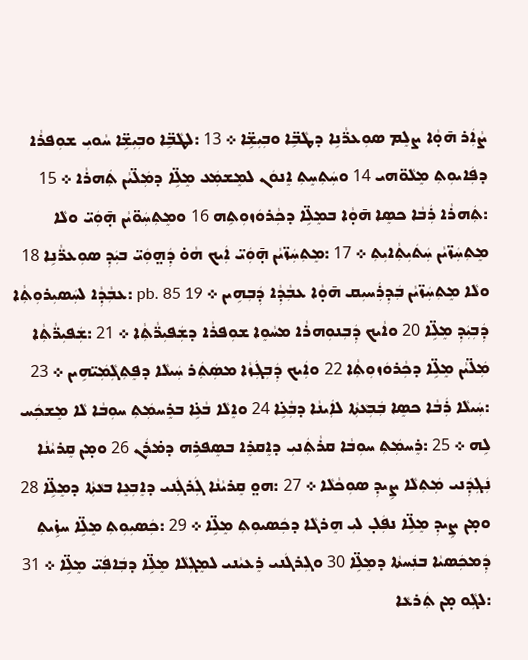ܨܵܐܲܪ ܗ̄ܘ̣ܵܐ ܨܠܸܡ ܣܘܼܥܪ̈ܵܢܹܐ ܕܛܵܒܹ̈ܐ ܘܒܼܝܼܫܹ̈ܐ ܀ 13 :ܠܛܵܒܹ̈ܐ ܘܒܼܝܼܫܹ̈ܐ ܚܵܘܝܼ ܫܘܼܦܪܵܐ ܕܦܲܐܝܘܼܬܼ ܡܸܠܵܘ̈ܗܝ 14 ܘܚܲܬܼܚܸܬܼ ܐܸܢܘܿܢ ܠܡܸܫܡܲܥ ܡܸܠܹ̈ܐ ܕܡܲܠ̈ܝܵܢ ܬܲܗܪܵܐ ܀ 15 :ܬܲܗܪܵܐ ܪܲܒܵܐ ܟܣܸܐ ܗ̄ܘ̣ܵܐ ܒܡܸܠܹ̈ܐ ܕܟܼܵܪܘܿܙܘܼܬܹܗ 16 ܘܡܸܬܼܚܲܘ̈ܝܵܢ ܗ̣̄ܘܲܝ̈ ܘܠܵܐ ܡܸܬܼܚܲܙ̈ܝܵܢ ܚܲܬܿܝܼܬܼܵܐܝܼܬܼ ܀ 17 :ܡܸܬܼܚܲܙ̈ܝܵܢ ܗ̣̄ܘܲܝ̈ ܐܲܝܟ ܗܵܘ̇ ܕܲܗ̤ܘܲܝ̈ ܒܝܲܕܼ ܣܘܼܥܪ̈ܵܢܹܐ 18 ܘܠܵܐ ܡܸܬܼܚܲܙ̈ܝܵܢ ܒܲܕܼܪܲܚܝܼܩ ܗ̄ܘ̣ܵܐ ܥܒܼܵܕܼܵܐ ܕܲܒܼܗܹܝܢ ܀ pb. 85 19 :ܥܒܼܵܕܼܵܐ ܠܚܲܣܝܼܪܘܼܬܼܵܐ ܕܲܒܼܝܲܕܼ ܡܸܠܹ̈ܐ 20 ܘܐܵܝܟ ܕܲܒܼܢܘܼܗܪܵܐ ܡܚܵܘܸܐ ܫܘܼܦܪܵܐ ܕܫܲܦܝܼܪ̈ܵܬܼܵܐ ܀ 21 :ܫܲܦܝܼܪ̈ܵܬܼܵܐ ܡܲܠ̈ܝܵܢ ܡܸܠܹ̈ܐ ܕܟܼܵܪܘܿܙܘܼܬܼܵܐ 22 ܘܐܲܝܟ ܕܲܒܼܓܲܙܵܐ ܡܣܲܬܲܪ ܚܲܝܠܵܐ ܕܦܸܬܼܓܼܵܡܲܝ̈ܗܹܝܢ ܀ 23 :ܚܲܝܠܵܐ ܪܲܒܵܐ ܟܣܸܐ ܒܲܒܼܥܵܬܼܵܐ ܠܐܲܝܢܵܐ ܕܒܼܵܥܹ̇ܐ 24 ܘܐܸܠܵܐ ܒܵܥܹ̇ܐ ܒܪܸܚܡܲܬܼ ܚܘܼܒܵܐ ܠܵܐ ܡܸܫܟܲܚ ܠܹܗ ܀ 25 :ܪܸܚܡܲܬܼ ܚܘܼܒܵܐ ܩܪܵܬܲܢܝܼ ܕܐܸܩܪܸܐ ܒܣܸܦܪܹܗ ܕܡ̇ܪܲܢ 26 ܘܡ̣ܢ ܩܸܪܝܵܢܵܐ ܢܲܓܼܕܲܢܝ ܡܲܬܼܠܵܐ ܨܹܝܕܼ ܣܘܼܟܵܠܵܐ ܀ 27 :ܗܘ̤ ܩܸܪܝܵܢܵܐ ܓܲܪܓܲܢܝ ܕܐܸܒܼܥܸܐ ܒܥܵܬܼܵܐ ܕܡܸܠܹ̈ܐ 28 ܘܡ̣ܢ ܨܹܝܕܼ ܡܸܠܹ̈ܐ ܢܦܲܠ̣ ܠܝܼ ܗܸܪܓܵܐ ܕܟܲܣܝܘܼܬܼ ܡܸܠܹ̈ܐ ܀ 29 :ܟܲܣܝܼܘܼܬܼ ܡܸܠܹ̈ܐ ܚܙܹ̇ܝܬܼ ܕܲܡܟܲܣܝܵܐ ܒܢܲܚܬܵܐ ܕܡܸܠܹ̈ܐ 30 ܘܓܼܪܓܿܢܝ ܪܸܥܝܵܢܝ ܠܡܸܓܼܠܵܐ ܡܸܠܹ̈ܐ ܕܒܲܐܦܲܝ̈ ܡܸܠܹ̈ܐ ܀ 31 :ܠܓܼܵܘ ܡ̣ܢ ܬܲܪܥܵܐ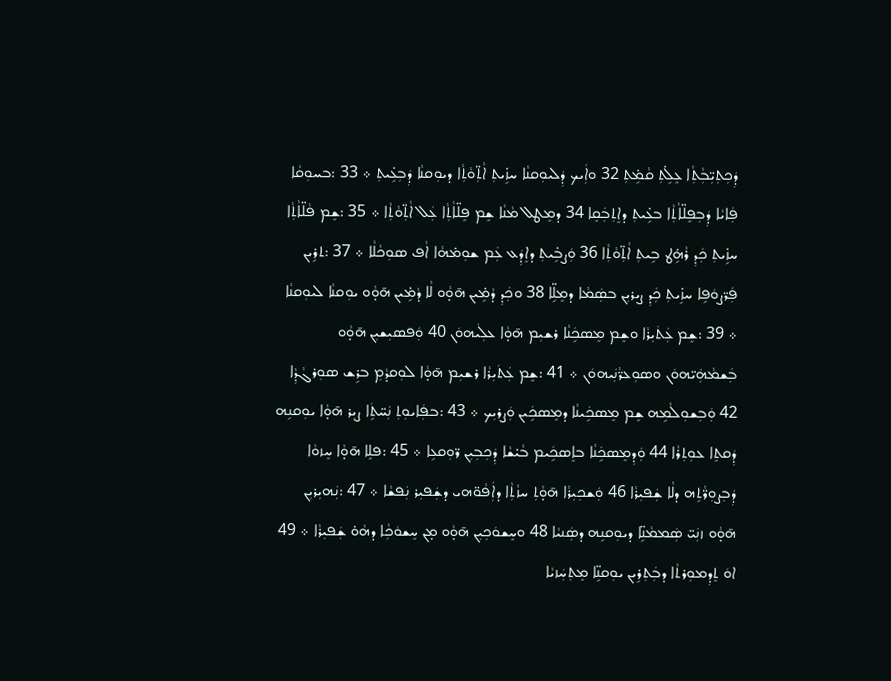ܕܲܟܼܬܼܝܼ̈ܒܼܵܬܼܵܐ ܥܸܠܹ̇ܬܼ ܩܵܡܹ̇ܬܼ 32 ܘܐܲܝܟ ܕܲܠܝܘܼܩܢܵܐ ܚܙܹ̇ܝܬܼ ܐܵܬܼ̈ܘܵܬܼܵܐ ܕܝܘܼܩܢܵܐ ܕܲܒܼܥܹ̇ܝܬܼ ܀ 33 :ܒܚܘܼܩܵܐ ܦܲܐܝܵܐ ܕܲܒܼܦܸܠ̈ܐܵܬܼܵܐ ܒܥܹ̇ܝܬܼ ܕܐܸܬܼܒܲܩܸܐ 34 ܕܡܸܛܠ ܡܵܢܵܐ ܫܸܡ ܦܸܠ̈ܐܵܬܼܵܐ ܥܲܠ ܐܵܬܼ̈ܘܵܬܼܵܐ ܀ 35 :ܫܸܡ ܦܵܠ̈ܐܵܬܼܵܐ ܚܙܹ̇ܝܬܼ ܟܲܕܼ ܪܵܗܹ̇ܛ ܒܹܝܬܼ ܐܵܬܼ̈ܘܵܬܼܵܐ 36 ܘܲܨܒܹ̇ܝܬܼ ܕܐܸܕܲܥ ܥܲܡ ܫܘܼܡ̇ܗܵܐ ܐܵܦ ܣܘܼܟܵܠܵܐ ܀ 37 :ܬܪܹܝܢ ܦܲܪ̈ܨܘܿܦܹܐ ܚܙܹ̇ܝܬܼ ܟܲܕܼ ܨܝܪܝܼܢ ܒܣܲܡܵܐ ܕܡܸܠܹ̈ܐ 38 ܘܟܲܕܼ ܕܵܡܹ̇ܝܢ ܗ̄ܘ̣ܵܘ ܠܵܐ ܕܵܡܹ̇ܝܢ ܗ̄ܘ̣ܵܘ ܝܘܼܩܢܵܐ ܠܝܘܼܩܢܵܐ ܀ 39 :ܫܸܡ ܥܲܬܿܝܼܪܵܐ ܘܫܸܡ ܡܸܣܟܹܿܢܵܐ ܪܫܝܼܡ ܗ̄ܘ̣ܵܐ ܥܠܲܝܗܘܿܢ 40 ܘܲܦܣܝܼܫܝܼܢ ܗ̄ܘ̣ܵܘ ܒܲܫܡܵܗܲܝ̈ܗܘܿܢ ܘܣܘܼܥܪ̈ܵܢܲܝܗܘܿܢ ܀ 41 :ܫܸܡ ܥܲܬܿܝܼܪܵܐ ܪܫܝܼܡ ܗ̄ܘ̣ܵܐ ܠܘܼܩܕܵܡܼ ܒܪܹܫ ܣܘܼܪܓܵܕܼܵܐ 42 ܘܲܒܼܫܘܼܠܵܡܹܗ ܫܸܡ ܡܸܣܟܹܿܝܢܵܐ ܕܡܸܣܟܹܿܝܢ ܘܲܨܪܝܼܟ ܀ 43 :ܒܦܲܐܝܘܼܬܼ ܢܲܚ̈ܬܹܿܐ ܨܝܼܪ ܗ̄ܘ̣ܵܐ ܝܘܼܩܢܹܗ ܕܲܩܬܸܐ ܥܘܼܬܼܪܵܐ 44 ܘܲܕܼܡܸܣܟܹܿܢܵܐ ܒܐܸܣܟܹܿܝܡ ܒܵܝ̇ܫܵܐ ܕܲܟܼܒܼܝܼܢ ܪ̈ܘܼܩܥܹܐ ܀ 45 :ܦܠܸܐ ܗ̄ܘ̣ܵܐ ܚܸܙܘܵܐ ܕܲܒܼܨܘܼܪ̈ܵܬܹܗ ܕܠܵܐ ܫܲܦܝܼܪܵܐ 46 ܘܲܫܟܼܝܼܪܵܐ ܗ̄ܘ̣ܵܬܼ ܚܙܵܬܼܵܐ ܕܐܲܦܵܘ̈ܗܝ ܕܫܲܦܝܼܪ ܢܲܦܫܵܐ ܀ 47 :ܢܲܗܝܼܪܝܼܢ ܗ̄ܘ̣ܵܘ ܙܢܲܝ̈ ܣܲܡܡܵܢܹ̈ܐ ܕܝܘܼܩܢܹܗ ܕܣܲܢܝܵܐ 48 ܘܚܸܫܘܿܟܼܝܼܢ ܗ̄ܘ̣ܵܘ ܡ̣ܢ ܚܸܫܘܿܟܼܵܐ ܕܗܵܘ̇ ܫܲܦܝܼܪܵܐ ܀ 49 ܐܘܿ ܬܸܕܼܡܘܼܪܬܵܐ ܕܒܲܬܼܪܹܝܢ ܝܘܼܩܢܹ̈ܐ ܡܸܬܼܚܲܙܝܵܐ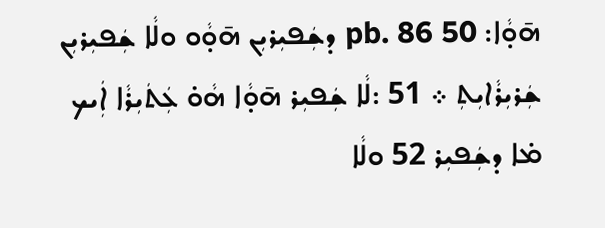ܗ̄ܘ̣ܵܐ: pb. 86 50 ܕܫܲܦܝܼܪܝܼܢ ܗ̄ܘ̣ܵܘ ܘܠܵܐ ܫܲܦܝܼܪܝܼܢ ܫܲܪܝܼܪܵܐܝܼܬܼ ܀ 51 :ܠܵܐ ܫܲܦܝܼܪ ܗ̄ܘ̣ܵܐ ܗܵܘ̇ ܥܲܬܿܝܼܪܵܐ ܐܲܝܟ ܡ̇ܐ ܕܫܲܦܝܼܪ 52 ܘܠܵܐ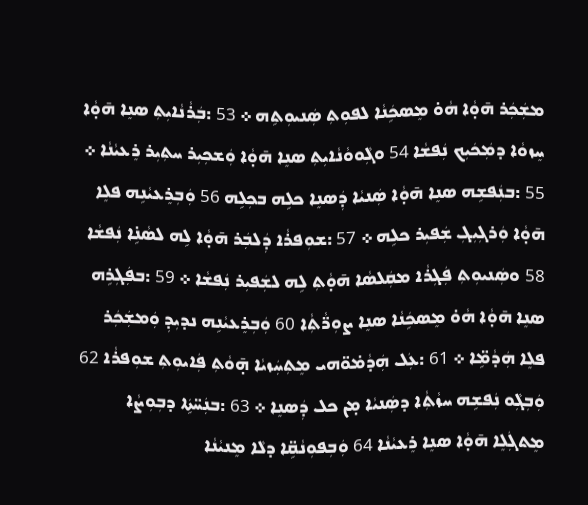ܡܫܲܟܲܪ ܗ̄ܘ̣ܵܐ ܗܵܘ̇ ܡܸܣܟܹܿܢܵܐ ܠܦܘܼܬܼ ܣܲܢܝܘܼܬܹܗ ܀ 53 :ܒܲܪܵܢܵܐܝܼܬܼ ܣܢܸܐ ܗ̄ܘ̣ܵܐ ܚܸܙܘܵܐ ܕܡܲܟܿܝܼܟ ܢܲܦܫܵܐ 54 ܘܓܼܵܘܘܵܢܵܐܝܼܬܼ ܣܢܸܐ ܗ̄ܘ̣ܵܐ ܘܲܫܟܼܝܼܪ ܚܬܼܝܼܪ ܪܸܥܝܵܢܵܐ ܀ 55 :ܒܢܲܦܫܹܗ ܣܢܸܐ ܗ̄ܘ̣ܵܐ ܣܲܢܝܵܐ ܕܲܣܢܸܐ ܟܠܹܗ ܒܟܼܠܹܗ 56 ܘܲܒܼܪܸܥܝܵܢܹܗ ܦܠܸܐ ܗ̄ܘ̣ܵܐ ܘܲܪܓܼܝܼܓܼ ܫܲܦܝܼܪ ܟܠܹܗ ܀ 57 :ܫܘܼܦܪܵܐ ܕܲܠܒܲܪ ܗ̄ܘ̣ܵܐ ܠܹܗ ܠܣܵܢܹ̇ܐ ܢܲܦܫܵܐ 58 ܘܣܲܢܝܘܼܬܼ ܦܲܓܼܪܵܐ ܡܩܲܠܣܵܐ ܗ̄ܘ̣ܵܬܼ ܠܹܗ ܠܫܲܦܝܼܪ ܢܲܦܫܵܐ ܀ 59 :ܒܦܲܓܼܪܹܗ ܣܢܸܐ ܗ̄ܘ̣ܵܐ ܗܵܘ̇ ܡܸܣܟܹܿܢܵܐ ܣܢܸܐ ܨܘܼܪ̈ܵܬܼܵܐ 60 ܘܲܒܼܪܸܥܝܵܢܹܗ ܢܕܝܼܕܼ ܘܲܡܫܲܟܲܪ ܦܠܸܐ ܗܲܕܵܡܹ̈ܐ ܀ 61 :ܥܲܠ ܗܲܕܵܡ̇ܘ̈ܗܝ ܡܸܬܼܚܲܙܝܵܐ ܗ̣̄ܘܵܬܼ ܦܲܐܝܘܼܬܼ ܫܘܼܦܪܵܐ 62 ܘܲܒܼܓܼܵܘ ܢܲܦܫܹܗ ܚܙܵܬܼܵܐ ܕܣܲܢܝܵܐ ܡ̣ܢ ܟܠ ܕܲܣܢܸܐ ܀ 63 :ܒܢܲܚ̈ܬܹܿܐ ܕܒܼܘܼܨܵܐ ܡܸܬܓܲܠܸܐ ܗ̄ܘ̣ܵܐ ܣܢܸܐ ܪܸܥܝܵܢܵܐ 64 ܘܲܒܼܦܘܼܢܵܩܹ̈ܐ ܕܠܵܐ ܡܸܢܝܵܢܵܐ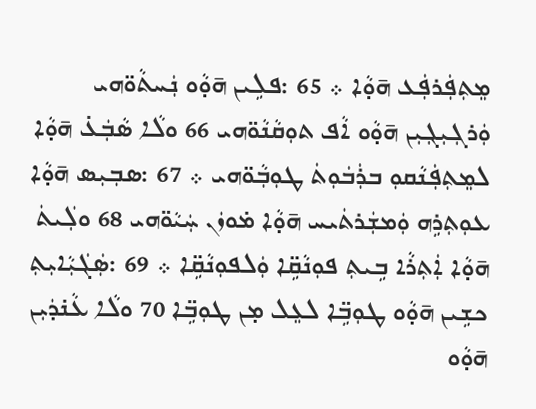ܡܸܬܼܦܲܪܦܲܥ ܗ̄ܘ̣ܵܐ ܀ 65 :ܦܠܹܝܢ ܗ̄ܘ̣ܵܘ ܢܲܚܬܵܘ̈ܗܝ ܘܲܪܓܼܝܼܓܼܝܼܢ ܗ̄ܘ̣ܵܘ ܐܵܦ ܬܘܼܩܵܢܵܘ̈ܗܝ 66 ܘܠܵܐ ܣܵܒܲܥ̇ ܗ̄ܘ̣ܵܐ ܠܡܸܬܼܦܲܢܵܩܘܼ ܒܪܲܒܿܘܼܬܿ ܛܘܼܒܼܵܘ̈ܗܝ ܀ 67 :ܣܒܼܝܼܣ ܗ̄ܘ̣ܵܐ ܥܘܼܬܼܪܹܗ ܘܲܡܫܲܪܬܿܝܚ ܗ̄ܘ̣ܵܐ ܡ̇ܘܙܿܢ ܚܲܝܵܘ̈ܗܝ 68 ܘܠܲܝܬܿ ܗ̄ܘ̣ܵܐ ܐܲܬܼܪܵܐ ܒܹܝܬܼ ܦܘܼܢܵܩܹ̈ܐ ܘܲܠܦܘܼܢܵܩܹ̈ܐ ܀ 69 :ܣܲܓܿܝܼܵܐܝܼܬܼ ܟܫܹܝܢ ܗ̄ܘ̣ܵܘ ܛܘܼܒܹ̈ܐ ܠܥܸܠ ܡ̣ܢ ܛܘܼܒܹ̈ܐ 70 ܘܠܵܐ ܥܵܢ̇ܕܿܝܼܢ ܗ̄ܘ̣ܵܘ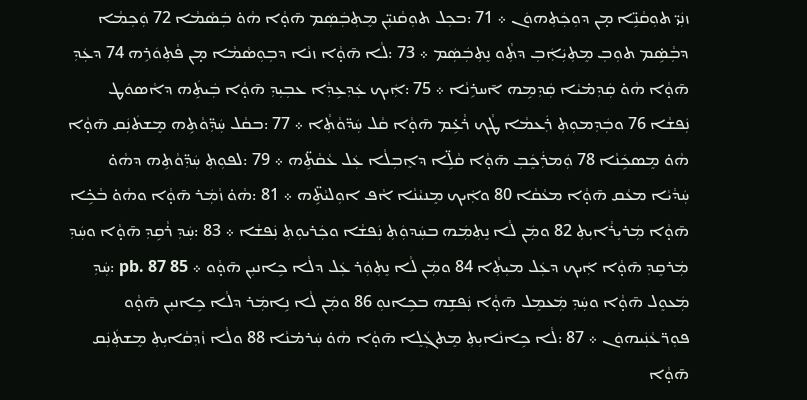ܙܢܲܝ̈ ܬܘܼܩܵܢܹ̈ܐ ܡ̣ܢ ܕܘܼܟܲܬܼܗܘܿܢ ܀ 71 :ܒܟܼܠ ܬܘܼܩܵܢܝܼ̈ܢ ܡܸܬܼܒܲܣܲܡ ܗ̄ܘ̣ܵܐ ܗܵܘ̇ ܒܲܣܵܡܵܐ 72 ܘܲܟܼܡܵܐ ܕܒܼܵܣܹ̇ܡ ܬܘܼܒܼ ܡܸܬܼܝܲܐܲܒܼ ܕܬܼܵܘ ܢܸܬܼܒܲܣܲܡ ܀ 73 :ܠܵܐ ܗ̄ܘ̣ܵܐ ܙܢܵܐ ܕܒܼܘܼܣܵܡܵܐ ܡ̣ܢ ܦܵܬܼܘܿܪܹܗ 74 ܕܥܲܕܼ ܗ̄ܘ̣ܵܐ ܗܵܘ̇ ܩܲܕܼܡ̇ܝܵܐ ܩܲܕܼܡܹܗ ܐ̄ܚܪܹܢܵܐ ܀ 75 :ܐܲܝܟ ܥܲܕܼܥܹܕܼܵܐ ܥܒܼܝܼܕܼ ܗ̄ܘ̣ܵܐ ܒܲܝܬܹܿܗ ܕܐܵܣܘܿܛ ܢܲܦܫܵܐ 76 ܘܒܲܕܼܡܘܼܬܼ ܪܲܥܡܵܐ ܛܵܟ ܪܵܥܹ̇ܡ ܗ̄ܘ̣ܵܐ ܩܵܠ ܚܲܕ̈ܘܵܬܼܵܐ ܀ 77 :ܒܩܵܠ ܚܲܕܼ̈ܘܵܬܹܗ ܡܸܫܬܿܢܲܩ ܗ̄ܘ̣ܵܐ ܗܵܘ̇ ܡܸܣܟܹܿܢܵܐ 78 ܘܲܡܪܲܟܸܿܒܼ ܗ̄ܘ̣ܵܐ ܩܵܠܹ̈ܐ ܕܐܸܒܼܠܵܐ ܥܲܠ ܥܵܩܵܬܹ̈ܗ ܀ 79 :ܠܦܘܼܬܼ ܚܲܕܼ̈ܘܵܬܹܗ ܕܗܵܘ̇ ܚܲܕܵܝܵܐ ܡܥܵܩ ܗ̄ܘ̣ܵܐ ܡܥܵܩܵܐ 80 ܘܐܲܝܟ ܡܸܢܝܵܢܵܐ ܐܵܦ ܐܘܼܠܝܵܬܹ̈ܗ ܀ 81 :ܗܵܘ̇ ܙܵܡܲܪ ܗ̄ܘ̣ܵܐ ܘܗܵܘ̇ ܒܵܟܹ̇ܐ ܗ̄ܘ̣ܵܐ ܡܲܪܝܼܪܵܐܝܼܬܼ 82 ܘܡܲܢ ܠܵܐ ܢܸܬܼܡܲܗ ܒܚܲܕܘܲܬܼ ܢܲܦܫܵܐ ܘܟܲܪܝܘܼܬܼ ܢܲܦܫܵܐ ܀ 83 :ܚܲܕܼ ܪܵܩܹܕܼ ܗ̄ܘ̣ܵܐ ܘܚܲܕܼ ܡܲܪܩܸܕܼ ܗ̄ܘ̣ܵܐ ܐܲܝܟ ܕܥܲܠ ܡܝܼܬܼܵܐ 84 ܘܡܲܢ ܠܵܐ ܢܸܬܼܘܲܪ ܥܲܠ ܕܠܵܐ ܟܹܐܢܝܼܢ ܗ̄ܘ̣ܵܘ ܀ pb. 87 85 :ܚܲܕܼ ܡܲܥܘܸܠ ܗ̄ܘ̣ܵܐ ܘܚܲܕܼ ܡܲܥܡܸܠ ܗ̄ܘ̣ܵܐ ܢܲܦܫܹܗ ܒܟܹܐܢܘܼ 86 ܘܡܲܢ ܠܵܐ ܢܹܐܡܲܪ ܕܠܵܐ ܟܹܐܢܝܼܢ ܗ̄ܘ̣ܵܘ ܦܘܼܪ̈ܥܵܢܲܝܗܘܿܢ ܀ 87 :ܠܵܐ ܟܹܐܢܵܐܝܼܬܼ ܡܸܬܓܲܠܸܐ ܗ̄ܘ̣ܵܐ ܗܵܘ̇ ܚܲܪܡ̇ܢܵܐ 88 ܘܠܵܐ ܙܵܕܼܩܵܐܝܼܬܼ ܡܸܫܬܲܢܲܩ ܗ̄ܘ̣ܵܐ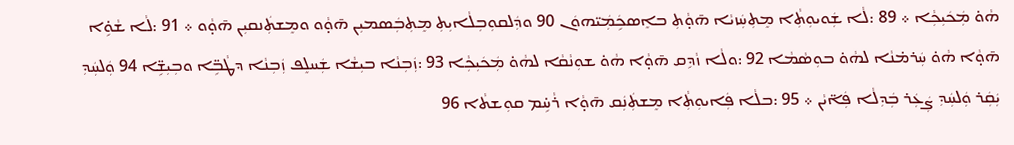ܗܵܘ̇ ܡܲܟܿܝܼܟܼܵܐ ܀ 89 :ܠܵܐ ܫܲܘܝܘܼܬܼܵܐ ܡܸܬܼܚܲܙܝܵܐ ܗ̄ܘ̣ܵܬܼ ܒܐܸܣܟܹܿܡܲܝ̈ܗܘܿܢ 90 ܘܕܲܠܩܘܼܒܼܠܵܐܝܼܬܼ ܡܸܬܼܒܲܣܡܝܼܢ ܗ̄ܘ̣ܵܘ ܘܡܸܫܬܲܢܩܝܼܢ ܗ̄ܘ̣ܵܘ ܀ 91 :ܠܵܐ ܫܵܘܹ̇ܐ ܗ̄ܘ̣ܵܐ ܗܵܘ̇ ܚܲܪܡ̇ܢܵܐ ܠܗܵܘ̇ ܒܘܼܣܵܡܵܐ 92 :ܘܠܵܐ ܙܵܕܹܩ ܗ̄ܘ̣ܵܐ ܗܵܘ̇ ܫܘܼܢܵܩܵܐ ܠܗܵܘ̇ ܡܲܟܿܝܼܟܼܵܐ 93 :ܙܲܒܼܢܵܐ ܒܝܼܫܵܐ ܫܲܚܠܸܦ ܙܲܒܼܢܵܐ ܕܛܵܒܹ̈ܐ ܘܒܼܝܼܫܹ̈ܐ 94 ܘܲܠܚܲܕܼ ܝܲܩܲܪ ܘܲܠܚܲܕܼ ܨܲܥܲܪ ܒܲܕܼܠܵܐ ܦܲܐ̈ܝܵܢ ܀ 95 :ܒܠܵܐ ܦܲܐܝܘܼܬܼܵܐ ܡܸܫܬܲܢܲܩ ܗ̄ܘ̣ܵܐ ܪܵܚܹ̇ܡ ܩܘܼܫܬܵܐ 96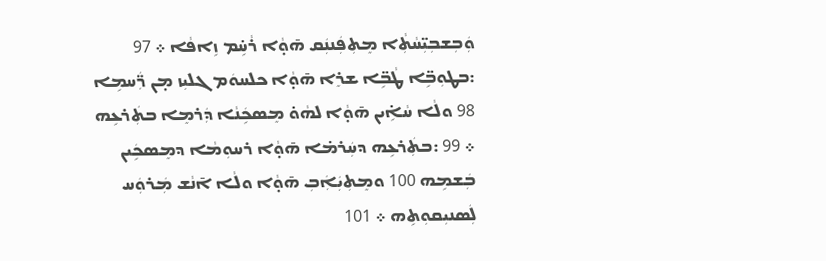ܘܲܒܼܫܒܼܝܼ̈ܚܵܬܼܵܐ ܡܸܬܼܦܲܢܢܲܩ ܗ̄ܘ̣ܵܐ ܪܵܚܹ̇ܡ ܙܹܐܦܵܐ ܀ 97 :ܒܛܘܼܒܹ̈ܐ ܛܵܒܹ̈ܐ ܫܪܸܐ ܗ̄ܘ̣ܵܐ ܟܠܚܘܿܡ ܓܠܝܼܙ ܡ̣ܢ ܪ̈ܲܚܡܹܐ 98 ܘܠܵܐ ܚܵܐܹ̇ܝܢ ܗ̄ܘ̣ܵܐ ܠܗܵܘ̇ ܡܸܣܟܹܿܢܵܐ ܕܲܪܡܸܐ ܒܬܲܪܥܹܗ ܀ 99 :ܒܬܲܪܥܹܗ ܕܚܲܪܡ̇ܐ ܗ̄ܘ̣ܵܐ ܪܚܘܼܡܵܐ ܕܡܸܣܟܹܿܝܢ ܒܲܫܡܹܗ 100 ܘܡܸܬܼܝܲܐܲܒܼ ܗ̄ܘ̣ܵܐ ܘܠܵܐ ܐ̄ܢܵܫ ܡܲܪܘܲܚ ܠܲܣܢܝܼܩܘܼܬܹܗ ܀ 101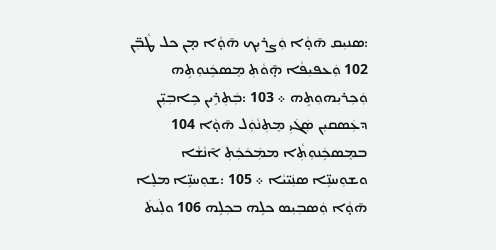:ܣܢܝܼܩ ܗ̄ܘ̣ܵܐ ܘܲܨܪܝܼܟ ܗ̄ܘ̣ܵܐ ܡ̣ܢ ܟܠ ܛܵܒܼ̈ܢ 102 ܘܲܥܦܝܼܦܵܐ ܗ̣̄ܘܵܬܼ ܡܸܣܟܹܿܢܘܼܬܹܗ ܘܲܟܼܪܝܼܗܘܼܬܹܗ ܀ 103 :ܒܲܬܼܪܹܝܢ ܟܹܐܒܼܝܼ̈ܢ ܕܥܲܣܩܝܼܢ ܣܲܓܿܝܼ ܡܸܬܼܢܵܘܲܠ ܗ̄ܘ̣ܵܐ 104 ܒܡܸܣܟܹܿܢܘܼܬܼܵܐ ܡܡܲܟܿܟܲܬܼ ܐ̄ܢܵܫܵܐ ܘܫܘܼܚܢܹ̈ܐ ܣܢܲܝ̈ܝܵܐ ܀ 105 :ܫܘܼܚܢܹ̈ܐ ܡܠܸܐ ܗ̄ܘ̣ܵܐ ܘܲܣܒܼܝܼܣ ܟܠܹܗ ܒܟܼܠܹܗ 106 ܘܠܲܝܬܿ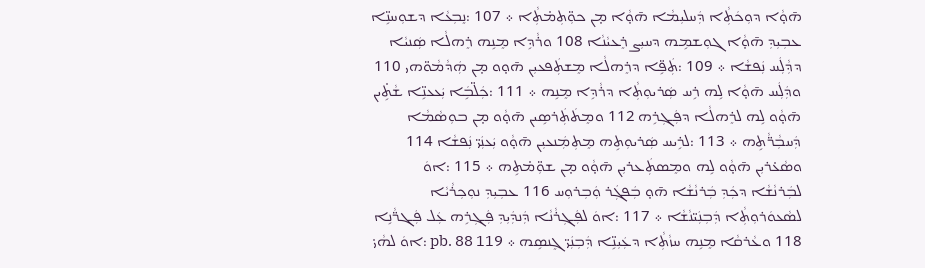ܗ̄ܘ̣ܵܐ ܕܘܼܟܿܬܼܵܐ ܕܲܚܠܝܼܡܵܐ ܗ̄ܘ̣ܵܐ ܡ̣ܢ ܟܘܼ̈ܬܼܡ̇ܬܼܵܐ ܀ 107 :ܢܸܒܼܥܵܐ ܕܫܘܼܚܢܹ̈ܐ ܥܒܼܝܼܕܼ ܗ̄ܘ̣ܵܐ ܓܘܼܫܡܹܗ ܕܚܝܼܨ ܪܸܥܝܵܢܵܐ 108 ܘܪܵܕܹܐ ܡܸܢܹܗ ܪܸܗܠܵܐ ܣܲܢܝܵܐ ܕܕܼܵܠܲܚ ܢܲܦܫܵܐ ܀ 109 :ܬܲܦܹ̈ܐ ܕܪܸܗܠܵܐ ܡܸܫܬܲܦܥܝܼܢ ܗ̄ܘ̣ܘ ܡ̣ܢ ܗܲܕܵܡܵܘ̈ܗܝ 110 ܘܕܲܠܲܚ ܗ̄ܘ̣ܵܐ ܠܹܗ ܪܹܚ ܣܲܪܝܘܼܬܼܵܐ ܕܪܵܕܹܐ ܡܸܢܹܗ ܀ 111 :ܟܲܠ̈ܒܹܿܐ ܝܲܥܥܢܹ̈ܐ ܫܵܬܹ̇ܝܢ ܗ̄ܘ̣ܵܘ ܠܹܗ ܠܪܸܗܠܵܐ ܕܦܲܓܼܪܹܗ 112 ܘܡܸܬܿܬܲܪܣܹܝܢ ܗ̄ܘ̣ܵܘ ܡ̣ܢ ܒܘܼܣܵܡܵܐ ܕܲܚܒܼܵܪ̈ܵܬܹܗ ܀ 113 :ܠܪܹܝܚ ܣܲܪܝܘܼܬܹܗ ܡܸܬܼܡܲܢܥܝܼܢ ܗ̄ܘ̣ܵܘ ܝܲܥܢܲܝ̈ ܢܲܦܫܵܐ 114 ܘܣܵܥ̇ܪܝܼܢ ܗ̄ܘ̣ܵܘ ܠܹܗ ܘܡܸܣܬܲܥܪܝܼܢ ܗ̄ܘ̣ܵܘ ܡ̣ܢ ܫܘܼ̈ܡ̇ܬܹܗ ܀ 115 :ܐܘܿ ܠܒܲܪܢܵܫܵܐ ܕܟܲܕܼ ܒܲܪܢܵܫܵܐ ܗ̄ܘ̣ ܒܲܦܓܲܪ ܘܲܒܼܪܘܼܚ 116 ܥܒܼܝܼܕܼ ܢܘܼܟܼܪܵܝܵܐ ܠܣܵܥܘܿܪܘܼܬܼܵܐ ܕܲܒܼܢܲܝ̈ܢܵܫܵܐ ܀ 117 :ܐܘܿ ܠܦܲܓܼܪܵܢܵܐ ܕܲܢܕܲܝܼܕܼ ܦܲܓܼܪܹܗ ܥܲܠ ܦܲܓܪ̈ܵܢܹܐ 118 ܘܥܵܪܩܵܐ ܡܸܢܹܗ ܚܙܵܬܼܵܐ ܕܥܲܝܼܢܹ̈ܐ ܕܲܒܼܢܲܝ̈ ܓܸܢܣܹܗ ܀ pb. 88 119 :ܐܘܿ ܠܗܵܝ̇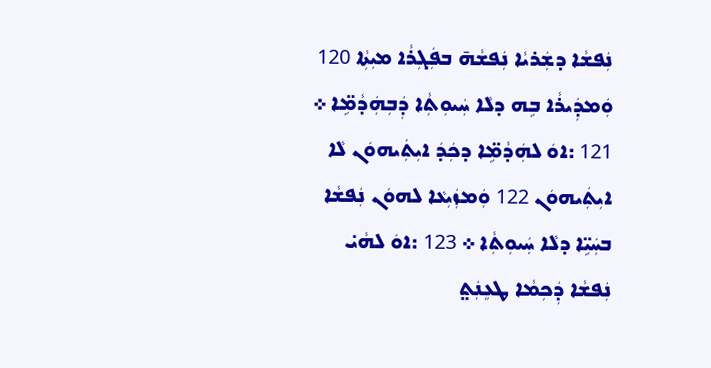ܢܲܦܫܵܐ ܕܫܲܪܝܵܐ ܢܲܦܫܵܗ̄ ܒܦܲܓܼܪܵܐ ܡܝܼܬܼܵܐ 120 ܘܲܡܕܲܝܪܵܐ ܒܹܗ ܕܠܵܐ ܚܲܝܘܼܬܼܵܐ ܕܲܒܼܗܲܕܵܡܹ̈ܐ ܀ 121 :ܐܘܿ ܠܗܲܕܵܡܹ̈ܐ ܕܟܲܕܿ ܐܝܼܬܲܝܗܘܿܢ ܠܵܐ ܐܝܼܬܲܝܗܘܿܢ 122 ܘܲܡܙܲܝܼܥܵܐ ܠܗܘܿܢ ܢܲܦܫܵܐ ܒܚܲܝܹ̈ܐ ܕܠܵܐ ܚܲܝܘܼܬܼܵܐ ܀ 123 :ܐܘܿ ܠܗܵܝ̇ ܢܲܦܫܵܐ ܕܲܟܼܡܵܐ ܛܥܸܢܲܬ̤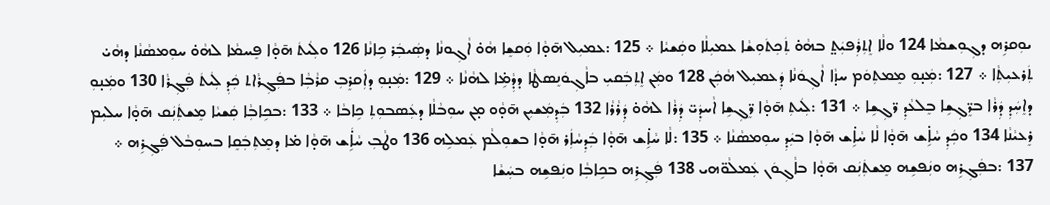ܝܘܼܩܪܹܗ ܕܓܼܘܼܫܡܵܐ 124 ܘܠܵܐ ܐܸܬܼܪܲܦܝܲܬ̤ ܒܗܵܘ̇ ܬܲܟܼܬܿܘܼܫܵܐ ܥܡܝܼܠܵܐ ܘܩܲܫܝܵܐ ܀ 125 :ܥܡܝܼܠ ܗ̄ܘ̣ܵܐ ܘܲܩܫܸܐ ܗܵܘ̇ ܐܵܓܼܘܢܵܐ ܕܣܲܝܒܲܪ ܟܹܐܢܵܐ 126 ܘܠܲܝܬܿ ܗ̄ܘ̣ܵܐ ܦܸܚܡܵܐ ܠܗܵܘ̇ ܚܘܼܡܣܵܢܵܐ ܕܗܵܝ̇ ܬܲܪܥܝܼܬܼܵܐ ܀ 127 :ܡܲܢ̣ܘܼ ܡܸܡܬܼܘܿܡ ܚܙ̣ܵܐ ܐܵܓܼܘܿܢܵܐ ܕܲܥܡܝܼܠ ܗܵܟܲܢ 128 ܘܡܲܢ ܐܸܬܼܒܲܩܝܼ ܒܐܵܓܼܘܿܢܸܣܛܵܐ ܕܕܼܵܡܹ̇ܐ ܠܗܵܢܵܐ ܀ 129 :ܡܲܢ̣ܘܼ ܕܐܲܩܪܸܒܼ ܩܪܵܒܼܵܐ ܒܦܲܓܼܪܵܐܬ ܟܲܕܼ ܠܲܝܬܿ ܦܲܓܼܪܵܐ 130 ܘܡܲܢ̣ܘܼ ܕܐܸܚܲܕܼ ܕܲܪܵܐ ܒܪܸ̈ܓܼܫܹܐ ܒܸܠܥܵܕܼ ܪ̈ܓܼܫܹܐ ܀ 131 :ܠܲܝܬܼ ܗ̄ܘ̣ܵܐ ܪܸ̈ܓܼܫܹܐ ܐܵܚܕܲܝ̈ ܕܲܪܵܐ ܠܗܵܘ̇ ܕܲܪܵܪܵܐ 132 ܒܲܕܼܡܲܫܝܼܢ ܗ̄ܘ̣ܵܘ ܡ̣ܢ ܚܘܼܒܵܠܵܐ ܕܥܲܣܒܘܼܬܼ ܟܹܐܒܵܐ ܀ 133 :ܒܟܹܐܒܼܵܐ ܩܲܫܝܵܐ ܡܸܫܬܲܢܲܩ ܗ̄ܘ̣ܵܐ ܚܠܝܼܡ ܪܸܥܝܵܢܵܐ 134 ܘܟܲܕܼ ܚܵܐܹ̇ܫ ܗ̄ܘ̣ܵܐ ܠܵܐ ܚܵܐܹ̇ܫ ܗ̄ܘ̣ܵܐ ܒܝܲܕܼ ܚܘܼܡܣܵܢܵܐ ܀ 135 :ܠܵܐ ܚܵܐܹ̇ܫ ܗ̄ܘ̣ܵܐ ܒܲܕܼܚܵܐܲܪ ܗ̄ܘ̣ܵܐ ܒܫܘܼܠܵܡ ܥܲܡܠܹܗ 136 ܘܛܵܒܼ ܚܵܐܹ̇ܿܫ ܗ̄ܘ̣ܵܐ ܡ̇ܐ ܕܡܸܬܼܒܲܩܸܐ ܒܚܘܼܒܵܠ ܦܲܓܼܪܹܗ ܀ 137 :ܒܦܲܓܼܪܹܗ ܘܢܲܦܫܹܗ ܡܸܫܬܲܢܲܩ ܗ̄ܘ̣ܵܐ ܒܐܵܓܼܘܿܢ ܥܲܡܠܵܘ̈ܗܝ 138 ܦܲܓܼܪܹܗ ܒܟܹܐܒܼܵܐ ܘܢܲܦܫܹܗ ܒܚܲܫܵܐ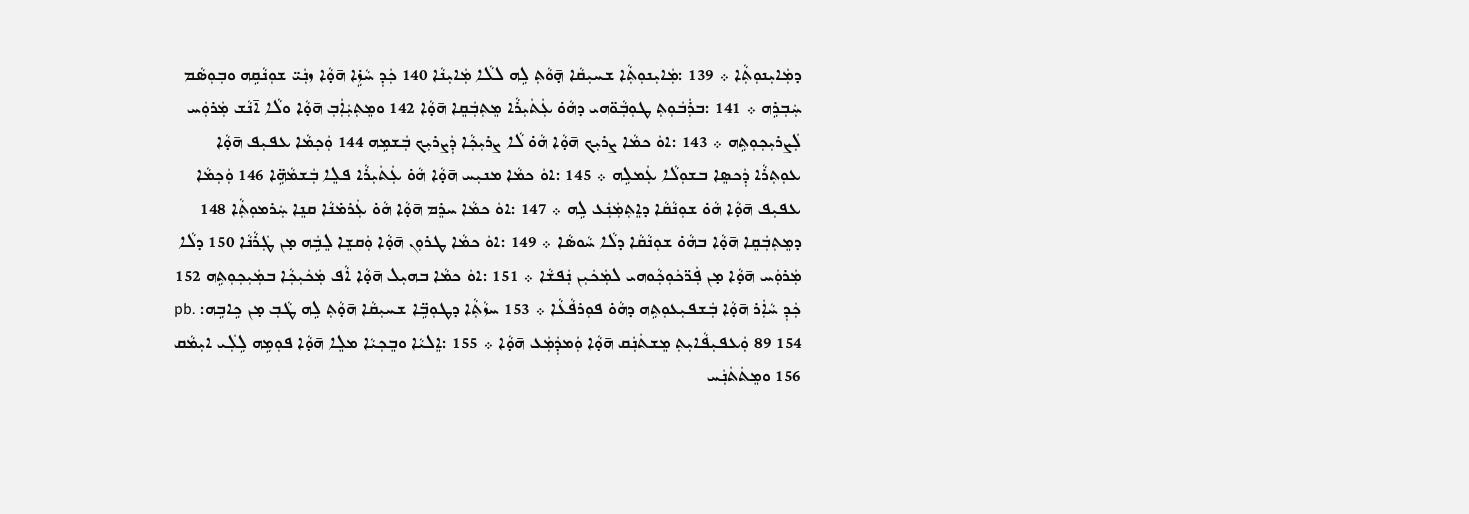ܕܡܲܐܝܼܢܘܼܬܼܵܐ ܀ 139 :ܡܲܐܝܼܢܘܼܬܼܵܐ ܫܚܝܼܩܵܐ ܗ̣̄ܘܵܬܼ ܠܹܗ ܠܠܵܐ ܡܲܐܝܼܢܵܐ 140 ܟܲܕܼ ܚܵܙܹ̇ܐ ܗ̄ܘ̣ܵܐ ܙܢܲܝ̈ ܫܘܼܢܵܩܹܗ ܘܒܼܘܼܣܵܡ ܚܲܒܼܪܹܗ ܀ 141 :ܒܪܲܒܿܘܼܬܼ ܛܘܼܒܼܵܘ̈ܗܝ ܕܗܵܘ̇ ܥܲܬܿܝܼܪܵܐ ܡܸܬܼܒܲܩܸܐ ܗ̄ܘ̣ܵܐ 142 ܘܡܸܬܼܝܲܐܲܒܼ ܗ̄ܘ̣ܵܐ ܘܠܵܐ ܐ̄ܢܵܫ ܡܲܪܘܲܚ ܠܲܨܪܝܼܟܼܘܼܬܹܗ ܀ 143 :ܐܘܿ ܟܡܵܐ ܨܪܝܼܟ ܗ̄ܘ̣ܵܐ ܗܵܘ̇ ܠܵܐ ܨܪܝܼܟܼܵܐ ܕܲܨܪܝܼܟ ܒܲܫܡܹܗ 144 ܘܲܟܼܡܵܐ ܥܦܝܼܦ ܗ̄ܘ̣ܵܐ ܥܘܼܬܼܪܵܐ ܕܲܟܣܸܐ ܒܫܘܼܠܵܐ ܥܲܡܠܹܗ ܀ 145 :ܐܘܿ ܟܡܵܐ ܡܢܝܼܚ ܗ̄ܘ̣ܵܐ ܗܵܘ̇ ܥܲܬܿܝܼܪܵܐ ܦܠܸܐ ܒܲܫܡܵܗܹ̈ܐ 146 ܘܲܟܼܡܵܐ ܥܦܝܼܦ ܗ̄ܘ̣ܵܐ ܗܵܘ̇ ܫܘܼܢܵܩܵܐ ܕܐܸܬܼܡܲܢܲܥ ܠܹܗ ܀ 147 :ܐܘܿ ܟܡܵܐ ܚܪܸܡ ܗ̄ܘ̣ܵܐ ܗܵܘ̇ ܥܲܪܡ̇ܢܵܐ ܩܢܸܐ ܚܲܪܡܘܼܬܼܵܐ 148 ܕܡܸܬܼܒܲܩܸܐ ܗ̄ܘ̣ܵܐ ܒܗܵܘ̇ ܫܘܼܢܵܩܵܐ ܕܠܵܐ ܚܵܘܣܵܐ ܀ 149 :ܐܘܿ ܟܡܵܐ ܛܪܘܼܢ ܗ̄ܘ̣ܵܐ ܘܲܩܫܸܐ ܠܸܒܹܿܗ ܡ̣ܢ ܛܲܪܵܢܵܐ 150 ܕܠܵܐ ܡܲܪܘܲܚ ܗ̄ܘ̣ܵܐ ܡ̣ܢ ܦܲܪ̈ܟܿܘܼܟܼܵܘܗܝ ܠܡܲܟܿܝܼܢ ܢܲܦܫܵܐ ܀ 151 :ܐܘܿ ܟܡܵܐ ܒܗܝܼܠ ܗ̄ܘ̣ܵܐ ܐܵܦ ܡܲܟܿܝܼܟܼܵܐ ܒܡܲܝܼܟܼܘܼܬܹܗ 152 ܟܲܕܼ ܚܵܐܲܪ ܗ̄ܘ̣ܵܐ ܒܲܫܦܝܼܥܘܼܬܹܗ ܕܗܵܘ̇ ܦܘܼܪܦܵܥܵܐ ܀ 153 ܚܙܵܬܼܵܐ ܕܛܘܼܒܹ̈ܐ ܫܚܝܼܩܵܐ ܗ̄ܘ̣ܵܬܼ ܠܹܗ ܛܵܒܼ ܡ̣ܢ ܟܹܐܒܹܗ: pb. 89 154 ܘܲܥܦܝܼܦܵܐܝܼܬܼ ܡܸܫܬܿܢܲܩ ܗ̄ܘ̣ܵܐ ܘܲܡܕܲܡܲܥ ܗ̄ܘ̣ܵܐ ܀ 155 :ܐܸܠܝܵܐ ܘܒܸܟܼܝܵܐ ܡܠܸܐ ܗ̄ܘ̣ܵܐ ܦܘܼܡܹܗ ܠܹܠܲܝ ܐܝܼܡܵܩ 156 ܘܡܸܬܿܬܿܢܲܚ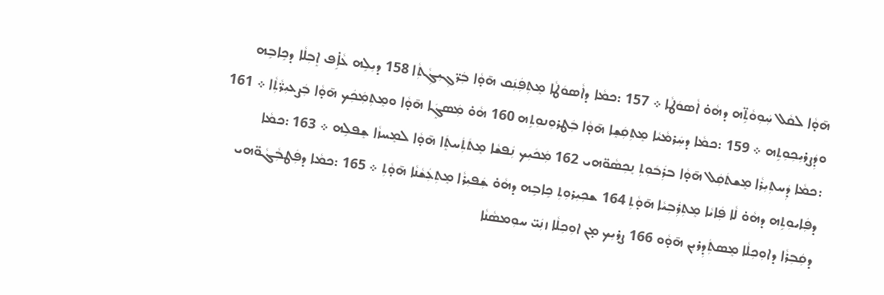ܗ̄ܘ̣ܵܐ ܠܩܵܠ ܚܲܘܼܘܵܬܹ̈ܗ ܕܗܵܘ̇ ܐܵܣܘܿܛܵܐ ܀ 157 :ܟܡܵܐ ܕܐܵܣܘܿܛܵܐ ܡܸܬܼܦܲܢܲܩ ܗ̄ܘ̣ܵܐ ܒܲܪ̈ܓܼܝܼܓܼܵܬܼܵܐ 158 ܕܝܼܠܹܗ ܥܵܐܹ̇ܦ ܐܸܒܼܠܵܐ ܕܟܹܐܒܹܗ ܘܕܲܨܪܝܼܟܼܘܼܬܹܗ ܀ 159 :ܟܡܵܐ ܕܚܲܪܡܵܝܵܐ ܡܸܬܼܩܲܫܸܐ ܗ̄ܘ̣ܵܐ ܒܲܛܪܘܼܢܘܼܬܹܗ 160 ܗܵܘ̇ ܡܲܣܓܸܿܐ ܗ̄ܘ̣ܵܐ ܘܡܸܬܼܡܲܟܲܟ ܗ̄ܘ̣ܵܐ ܒܲܨܥܝܼܪ̈ܵܬܼܵܐ ܀ 161 :ܟܡܵܐ ܕܲܚܬܼܝܼܪܵܐ ܡܸܫܬܿܩܲܠ ܗ̄ܘ̣ܵܐ ܒܪܲܒܿܘܼܬܼ ܢܸܟܼܣܵܘ̈ܗܝ 162 ܡܲܟܿܝܼܟ ܢܲܦܫܵܐ ܡܸܬܿܬܲܚܬܸܿܐ ܗ̄ܘ̣ܵܐ ܠܡܸܚܙܵܐ ܫܸܦܠܹܗ ܀ 163 :ܟܡܵܐ ܕܦܲܐܝܘܼܬܹܗ ܕܗܵܘ̇ ܠܵܐ ܦܲܐܝܵܐ ܡܸܬܼܪܲܒܼܝܵܐ ܗ̄ܘ̣ܵܬܼ 164 ܫܟܼܝܼܪܘܼܬܼ ܟܹܐܒܹܗ ܕܗܵܘ̇ ܫܲܦܝܼܪܵܐ ܡܸܬܼܥܲܫܵܢܵܐ ܗ̄ܘ̣ܵܬܼ ܀ 165 :ܟܡܵܐ ܕܦܲܛܒܼܵܓܵܘ̈ܗܝ ܕܩܲܒܼܪܵܐ ܕܐܘܼܟܼܠܵܐ ܡܸܣܬܲܕܼܪܝܼܢ ܗ̄ܘ̣ܵܘ 166 ܨܪܝܼܟ ܡ̣ܢ ܐܘܼܟܼܠܵܐ ܙܢܲܝ̈ ܚܘܼܡܣܵܢܵܐ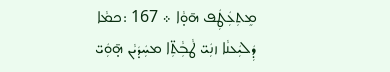ܡܸܬܼܥܲܛܲܦ ܗ̄ܘ̣ܵܐ ܀ 167 :ܟܡܵܐ ܕܲܠܝܲܥܢܵܐ ܙܢܲܝ̈ ܛܵܒܼܵܬܼ̈ܐ ܡܚܲܕܿܝܵܢ ܗ̣̄ܘܲܝ̈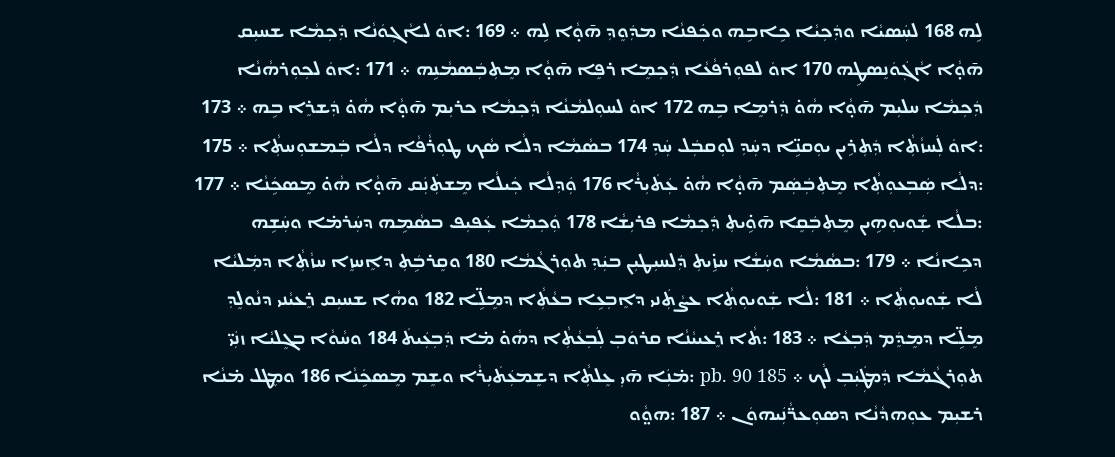ܠܹܗ 168 ܠܚܲܣܝܵܐ ܘܕܲܟܼܝܵܐ ܟܹܐܒܹܗ ܘܟܲܦܢܵܐ ܡܕܲܘܸܕܼ ܗ̄ܘ̣ܵܐ ܠܹܗ ܀ 169 :ܐܘܿ ܠܐܵܓܼܘܿܢܵܐ ܕܲܟܼܡܵܐ ܫܚܝܼܩ ܗ̄ܘ̣ܵܐ ܐܵܓܲܘܿܢܸܣܛܹܗ 170 ܐܘܿ ܠܦܘܼܪܦܵܥܵܐ ܕܲܟܼܡܸܐ ܪܦܸܐ ܗ̄ܘ̣ܵܐ ܡܸܬܼܒܲܣܡܵܢܹܗ ܀ 171 :ܐܘܿ ܠܟܼܘܼܪܗܵܢܵܐ ܕܲܟܼܡܵܐ ܚܠܝܼܡ ܗ̄ܘ̣ܵܐ ܗܵܘ̇ ܕܲܪܡܸܐ ܒܹܗ 172 ܐܘܿ ܠܚܘܼܠܡܵܢܵܐ ܕܲܟܼܡܵܐ ܟܪܝܼܡ ܗ̄ܘ̣ܵܐ ܗܵܘ̇ ܕܲܫܪܸܐ ܒܹܗ ܀ 173 :ܐܘܿ ܠܲܚܙܵܬܼܵܐ ܕܲܬܼܪܹܝܢ ܝܘܼܩܢܹ̈ܐ ܕܚܲܕܼ ܠܘܼܩܒܲܠ ܚܲܕܼ 174 ܒܣܵܡܵܐ ܕܠܵܐ ܣܵܟ ܛܘܼܪܵܦܵܐ ܕܠܵܐ ܒܲܡܫܘܼܚܬܼܵܐ ܀ 175 :ܕܠܵܐ ܣܲܒܼܥܘܼܬܼܵܐ ܡܸܬܼܒܲܣܲܡ ܗ̄ܘ̣ܵܐ ܗܵܘ̇ ܥܲܬܿܝܼܪܵܐ 176 ܘܲܕܼܠܵܐ ܟܲܝܠܵܐ ܡܸܫܬܲܢܲܩ ܗ̄ܘ̣ܵܐ ܗܵܘ̇ ܡܸܣܟܹܿܢܵܐ ܀ 177 :ܒܠܵܐ ܫܲܘܝܘܼܗܹܝܢ ܡܸܬܼܒܲܩܸܐ ܗ̄ܘܹ̇ܝܬܼ ܕܲܟܼܡܵܐ ܦܪܝܼܫܵܐ 178 ܘܲܟܼܡܵܐ ܥܲܦܝܼܦ ܒܣܵܡܹܗ ܕܚܲܪܡ̇ܐ ܘܚܲܫܹܗ ܕܟܹܐܢܵܐ ܀ 179 :ܒܣܵܡܵܐ ܘܚܲܫܵܐ ܚܙܹ̇ܝܬܼ ܕܲܠܚܝܼܛܝܼܢ ܒܝܲܕܼ ܬܘܼܪܓܵܡܵܐ 180 ܘܩܸܪܒܹܿܬܼ ܕܐܸܚܙܸܐ ܚܙܵܬܼܵܐ ܕܡܲܠܝܵܐ ܠܵܐ ܫܲܘܝܘܼܬܼܵܐ ܀ 181 :ܠܵܐ ܫܲܘܝܘܼܬܼܵܐ ܥܨܵܬܲܢܝ ܕܐܸܒܼܥܹܐ ܒܥܵܬܼܵܐ ܕܡܸܠܹ̈ܐ 182 ܘܗܵܐ ܫܚܝܼܩ ܪܸܥܝܵܢܝ ܕܢܵܘܠܸܕܼ ܡܸܠܹ̈ܐ ܕܡܸܕܸܿܡ ܕܲܒܼܥܵܐ ܀ 183 :ܬܵܐ ܪܸܥܝܝܵܢܵܐ ܩܪܘܿܒܼ ܠܲܒܼܥܵܬܼܵܐ ܕܗܵܘ̇ ܡ̇ܐ ܕܲܒܼܥܲܝܬܿ 184 ܘܚܵܘܵܐ ܒܓܸܠܝܵܐ ܙܢܲܝ̈ ܬܘܼܪܓܵܡܵܐ ܕܲܡܛܲܝܲܒܼ ܠܵܟ ܀ pb. 90 185 :ܡ̇ܢܲܐ ܗ̄ܝܼ ܥܸܠܬܼܵܐ ܕܫܸܡܥܲܬܿܝܼܪܵܐ ܘܫܸܡ ܡܸܣܟܹܿܢܵܐ 186 ܘܡܸܛܠ ܡ̇ܢܵܐ ܪܫܝܼܡ ܥܘܼܗܕܵܢܵܐ ܕܣܘܼܥܪ̈ܵܢܲܝܗܘܿܢ ܀ 187 :ܗܘ̤ܵܘ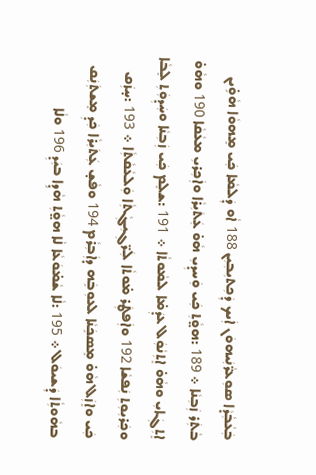ܒܲܥܵܒܼܵܕܵܐ ܣܘܼܥܪ̈ܵܢܲܝܗܘܿܢ ܐܲܝܟ ܕܲܟܼܬܝܼܒܼܝܼܢ 188 ܐܵܘ ܕܲܠܡܵܐ ܟܲܝ ܡܸܗܘܵܐ ܗܵܘܹ̇ܝܢ ܒܵܬܲܪ ܙܲܒܼܢܵܐ ܀ 189 :ܗܘ̤ܵܬܼ ܟܲܝ ܘܲܚܕܼܝܼ ܗܵܘ̇ ܥܲܬܿܝܼܪܵܐ ܘܐܲܟܼܪܝܼ ܡܥܵܩܵܐ 190 ܘܗܵܘ̇ ܐܸܬܼܓܲܐܝܼ ܘܗܵܘ̇ ܐܸܬܼܢܵܘܲܠ ܥܕܲܡ̇ܐ ܠܡܵܘܬܵܐ ܀ 191 :ܫܠܸܡ ܟܲܝ ܙܲܒܼܢܵܐ ܘܚܲܕܼܘܲܬܼ ܠܸܒܵܐ ܘܟܲܪܝܼܘܼܬܼ ܢܲܦܫܵܐ 192 ܘܐܲܦܛܲܪ ܡ̇ܘܬܵܐ ܠܲܪ̈ܓܼܝܼܓܼܵܬܼܵܐ ܘܲܠܥܵܩܵܬܼܵܐ ܀ 193 :ܚ̣ܙܲܩ ܟܲܝ ܘܐܸܙܲܠ ܗܵܘ̇ ܡܸܣܟܹܿܢܵܐ ܠܥܘܼܒܹܿܗ ܕܐܲܒܼܪܵܡ 194 ܘܦܵܫ̣ ܥܲܬܿܝܼܪܵܐ ܟܲܕܼ ܡܸܫܬܲܢܲܩ ܒܗܵܘܬܼܵܐ ܕܲܫܝܘܿܠ ܀ 195 :ܠܵܐ ܫܵܡ̇ܘܿܥܵܐ ܠܵܐ ܗܘ̤ܵܬܼ ܗܵܕܹܐ ܒܝܲܕܼ 196 ܘܠܵܐ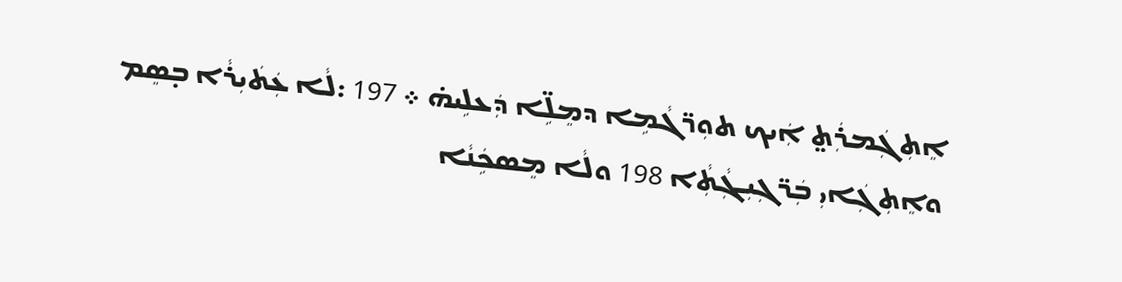ܐܸܬܼܓܲܡܪܲܬ̤ ܐܲܝܟ ܬܘܼܪ̈ܓܵܡܹܐ ܕܡܸܠܹ̈ܐ ܕܲܥܠܹܝܗ̇ ܀ 197 :ܠܵܐ ܥܲܬܿܝܼܪܵܐ ܒ̣ܣܸܡ ܘܐܸܬܼܓܲܐܝܼ ܒܲܪ̈ܓܼܝܼܓܼܵܬܼܵܐ 198 ܘܠܵܐ ܡܸܣܟܹܿܢܵܐ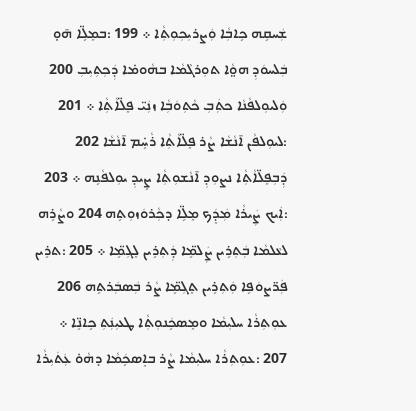ܫܲܚܩܹܗ ܟܹܐܒܼܵܐ ܘܲܨܪܝܼܟܼܘܼܬܼܵܐ ܀ 199 :ܒܡܸܠܹ̈ܐ ܗ̄ܘ̣ ܒܲܠܚܘܿܕܼ ܗܘ̤ܵܐ ܬܘܼܪܓܵܡܵܐ ܒܗܵܘܡ̇ܐ ܕܲܟܼܬܼܝܼܒܼ 200 ܘܲܠܝܘܼܠܦܵܢܵܐ ܟܬܲܒܼ ܟܵܬܼܘܿܒܼܵܐ ܙܢܲܝ̈ ܦܸܠ̈ܐܵܬܼܵܐ ܀ 201 :ܠܝܘܼܠܦܵܢ ܐ̄ܢܵܫܵܐ ܨܵܪ ܦܸܠ̈ܐܵܬܼܵܐ ܪܵܚܹ̇ܡ ܐ̄ܢܵܫܵܐ 202 ܕܲܒܼܦܸܠ̈ܐܵܬܼܵܐ ܢܨܘܼܕܼ ܐ̄ܢܵܫܘܼܬܼܵܐ ܨܹܝܕܼ ܝܘܼܠܦܵܢܹܗ ܀ 203 :ܐܲܝܟ ܨܲܝܪܵܐ ܡܲܕܸܿܟ ܡܸܠܹ̈ܐ ܕܟܼܵܪܘܿܙܘܼܬܹܗ 204 ܘܨܵܪܹܗ ܠܥܵܠܡܵܐ ܒܲܬܼܪܹܝܢ ܨܲܠܡܹ̈ܐ ܕܲܬܼܪܹܝܢ ܠܸܓܼܡܹ̈ܐ ܀ 205 :ܬܪܹܝܢ ܦܲܪ̈ܨܘܿܦܹܐ ܘܲܬܼܪܹܝܢ ܬܸܓܼܡܹ̈ܐ ܨܵܪ ܒܲܣܒܲܪܬܹܗ 206 ܥܘܼܬܼܪܵܐ ܚܠܝܼܡܵܐ ܘܡܸܣܟܹܿܢܘܼܬܼܵܐ ܛܥܝܼܢܲܬܼ ܟܹܐܢܹ̈ܐ ܀ 207 :ܥܘܼܬܼܪܵܐ ܚܠܝܼܡܵܐ ܨܵܪ ܒܐܸܣܟܹܿܡܵܐ ܕܗܵܘ̇ ܥܲܬܿܝܼܪܵܐ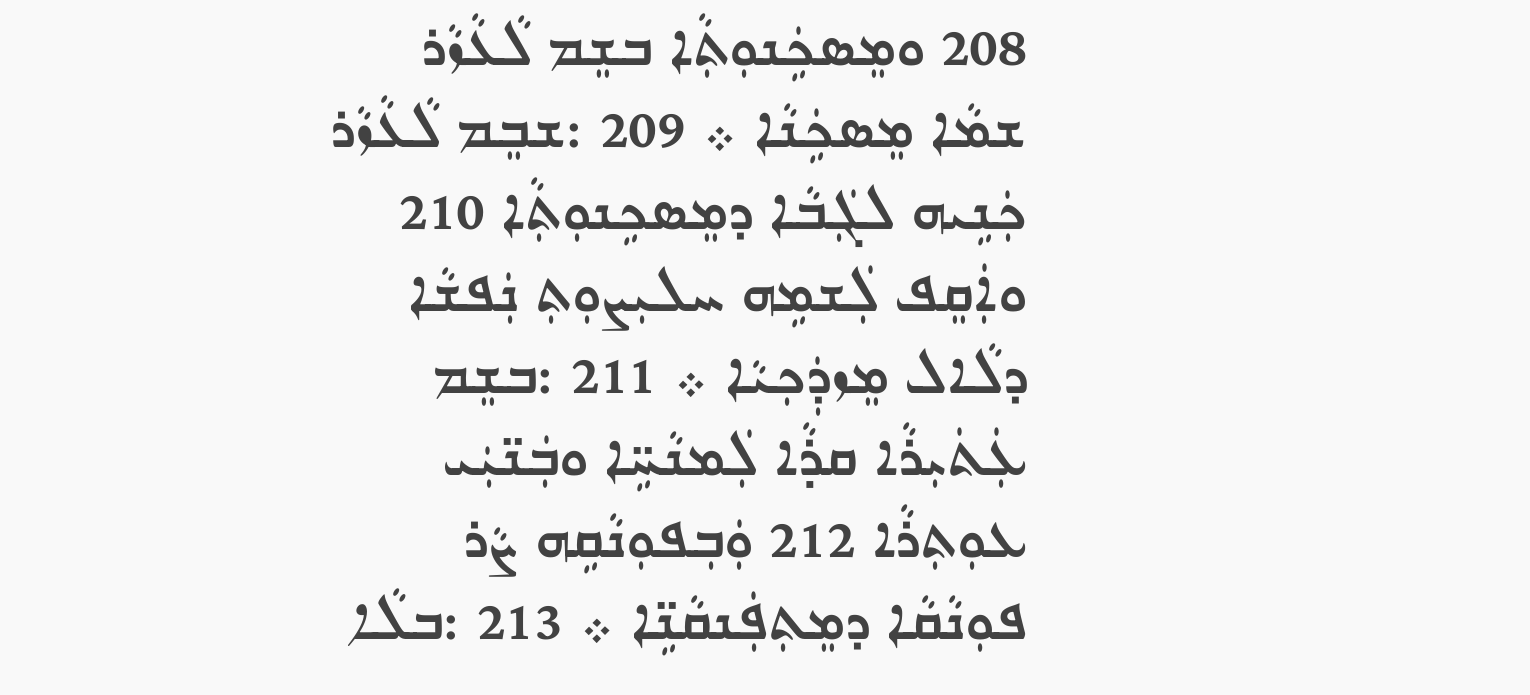208 ܘܡܸܣܟܹܿܢܘܼܬܼܵܐ ܒܫܸܡ ܠܵܥܵܙܵܪ ܫܡܵܐ ܡܸܣܟܹܿܢܵܐ ܀ 209 :ܫܒܸܡ ܠܵܥܵܙܵܪ ܟܲܢܹܝܗ ܠܓܲܒܵܐ ܕܡܸܣܟܹܢܘܼܬܼܵܐ 210 ܘܐܲܩܸܦ ܠܲܫܡܹܗ ܚܠܝܼܨܘܼܬܼ ܢܲܦܫܵܐ ܕܠܵܐܠ ܡܸܙܕܲܟܼܝܵܐ ܀ 211 :ܒܫܸܡ ܥܲܬܿܝܼܪܵܐ ܩܪ̣ܵܐ ܠܲܡܢܵܚܹ̈ܐ ܘܒܲܢ̈ܝܲܝ ܥܘܼܬܼܪܵܐ 212 ܘܲܒܼܦܘܼܢܵܩܹܗ ܨܵܪ ܦܘܼܢܵܩܵܐ ܕܡܸܬܼܦܲܢܩܵܢܹ̈ܐ ܀ 213 :ܒܠܵܐ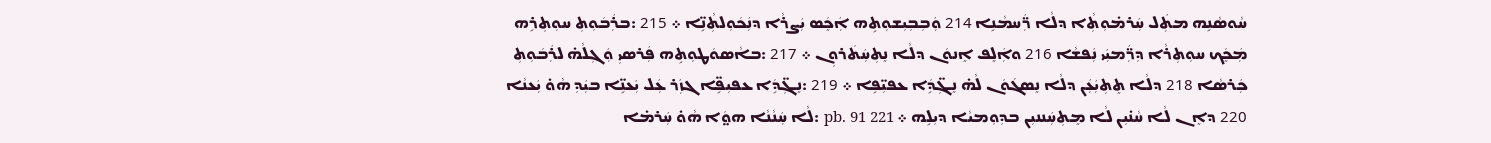ܚܵܘܣܵܢܹܗ ܡܬܲܠ ܚܲܪܡ̇ܘܼܬܼܵܐ ܕܠܵܐ ܪ̈ܲܚܡܵܢܹܐ 214 ܘܲܒܼܒܼܝܼܫܘܼܬܹܗ ܐܲܟܸܿܣ ܝܲܨܪܵܐ ܕܢܲܟܿܘܼܠܬܼܵܢܹ̈ܐ ܀ 215 :ܒܪܲܒܿܘܼܬܼ ܚܘܼܬܼܪܹܗ ܡܲܟܸܿܟ ܚܘܼܬܼܪܵܐ ܕܼܪ̈ܲܡܝܲܝ ܢܲܦܫܵܐ 216 ܘܐܲܠܸܦ ܐܸܢܘܿܢ ܕܠܵܐ ܢܸܬܼܚܲܬܿܪܘܼܢ ܀ 217 :ܒܐܵܣܘܿܛܘܼܬܹܗ ܦܲܪܣܝܼ ܘܲܓܼܠܵܗ̇ ܠܪܲܒܿܘܼܬܼ ܟܲܪܣܵܐ 218 ܕܠܵܐ ܬܸܬܼܝܲܥܲܢ ܕܠܵܐ ܢܸܣܓܿܘܿܢ ܠܵܗ̇ ܢܸܓܼ̈ܕܹܿܐ ܥܦܝܼ̈ܦܹܐ ܀ 219 :ܢܸܓܼ̈ܕܹܿܐ ܥܦܝܼܦܹ̈ܐ ܓܙܲܪ ܥܲܠ ܝܲܥܢܹ̈ܐ ܒܝܲܕܼ ܗܵܘ̇ ܝܲܥܢܵܐ 220 ܕܐܸܢ ܠܵܐ ܚܵܢ̇ܝܼܢ ܠܵܐ ܡܸܬܼܚܲܢܢܝܼܢ ܒܕܼܘܼܡܝܵܐ ܕܝܼܠܹܗ ܀ pb. 91 221 :ܠܵܐ ܚܲܢܵܢܵܐ ܗܘ̤ܿܐ ܗܵܘ̇ ܚܲܪܡ̇ܐ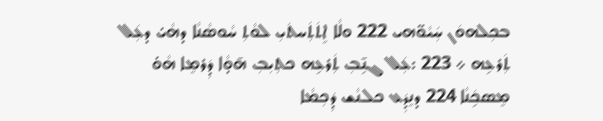ܒܟܼܠܗܘܿܢ ܚܲܝܵܘ̈ܗܝ 222 ܘܠܵܐ ܐܸܬܿܬܲܚܬܿܝܼ ܠܘܵܬܼ ܚܵܘܣܵܢܵܐ ܕܗܵܝ̇ ܕܥܲܠ ܬܲܪܥܹܗ ܀ 223 :ܥܲܠ ܓܢܹ̄ܒܼ ܬܲܪܥܹܗ ܟܬܼܝܼܒܼ ܗ̄ܘ̣ܵܐ ܕܲܪܡܸܐ ܗܵܘ̇ ܡܸܣܟܹܿܢܵܐ 224 ܕܢܸܕܲܥ ܟܠܢܵܫ ܕܲܟܼܡܵܐ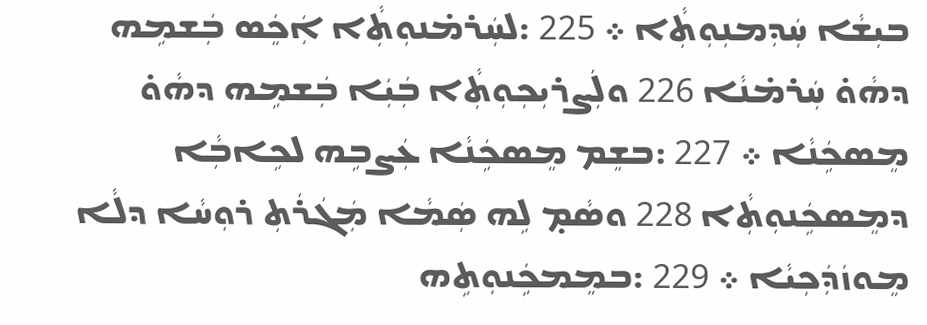ܒܝܼܫܵܐ ܚܲܕܼܡܢܼܘܼܬܼܵܐ ܀ 225 :ܠܚܲܪܡ̇ܢܘܼܬܼܵܐ ܐܲܟܸܿܣ ܒܲܫܡܹܗ ܕܗܵܘ̇ ܚܲܪܡ̇ܢܵܐ 226 ܘܠܲܨܪܝܼܟܼܘܼܬܼܵܐ ܒܲܝܲܐ ܒܲܫܡܹܗ ܕܗܵܘ̇ ܡܸܣܟܹܿܢܵܐ ܀ 227 :ܒܫܸܡ ܡܸܣܟܹܿܢܵܐ ܥܲܨܒܹܗ ܠܟܹܐܒܼܵܐ ܕܡܸܣܟܹܿܢܘܼܬܼܵܐ 228 ܘܣܵܡ̣ ܠܹܗ ܣܲܡܵܐ ܡܲܓܿܪܿܬܼ ܪܘܼܚܵܐ ܕܠܵܐ ܡܸܘܙܿܕܲܟܼܝܵܐ ܀ 229 :ܒܡܸܡܟܹܿܢܘܼܬܹܗ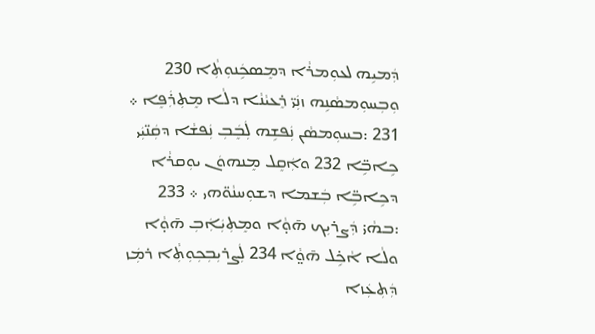ܕܲܡܝܹܗ ܠܥܘܼܡܪܵܐ ܕܡܸܣܟܹܿܢܘܼܬܼܵܐ 230 ܘܼܒܼܚܘܼܡܣܵܢܹܗ ܙܢܲܝ̈ ܪܸܥܝܵܢܵܐ ܕܠܵܐ ܡܸܬܼܪܲܦܸܐ ܀ 231 :ܒܚܘܼܡܣܵܢ ܢܲܦܫܹܗ ܠܲܒܸܿܒܼ ܢܲܦܫܵܐ ܕܩܲܢ̈ܝܲܝ ܟܹܐܒܹ̈ܐ 232 ܘܐܲܩܸܠ ܡܸܢܗܘܿܢ ܝܘܼܩܪܵܐ ܕܟܹܐܒܹ̈ܐ ܒܲܫܡܐ ܕܫܘܼܚܢܵܘ̈ܗܝ ܀ 233 :ܒܗܵܝ̇ ܕܲܨܪܝܼܟ ܗ̄ܘ̣ܵܐ ܘܡܸܬܼܝܲܐܲܒܼ ܗ̄ܘ̣ܵܐ ܘܠܵܐ ܐܵܟܹ̇ܠ ܗ̄ܘ̤ܵܐ 234 ܠܲܨܪܝܼܒܼܟܼܘܼܬܼܵܐ ܪܡܲܙ ܕܲܬܼܥܲܙܐ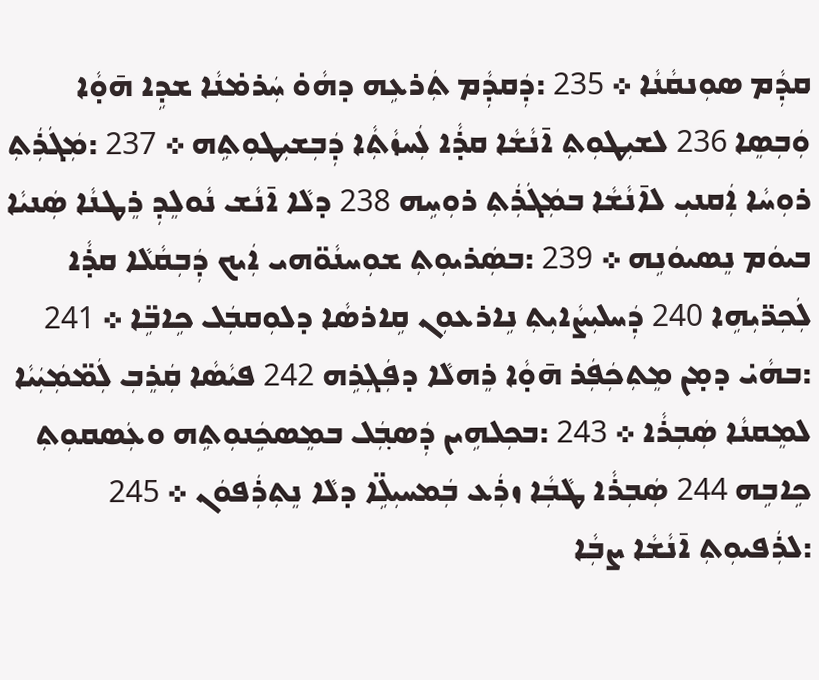ܩܕܼܵܡ ܣܘܼܢܩܵܢܵܐ ܀ 235 :ܕܲܩܕܼܵܡ ܬܲܪܥܹܗ ܕܗܵܘ̇ ܚܲܪܡ̇ܢܵܐ ܫܕܹܐ ܗ̄ܘ̣ܵܐ ܘܲܒܼܣܸܐ 236 ܠܫܝܼܛܘܼܬܼ ܐ̄ܢܵܫܵܐ ܩܪ̣ܵܐ ܠܲܚܙܵܬܼܵܐ ܕܲܒܼܫܝܼܛܘܼܬܹܗ ܀ 237 :ܡܲܓܿܪܲܬܼ ܪܘܼܚܵܐ ܐܲܩܢܝܼ ܠܐ̄ܢܵܫܵܐ ܒܡܲܓܿܪܲܬܼ ܪܘܼܚܹܗ 238 ܕܠܵܐ ܐ̄ܢܵܫ ܢܵܘܠܸܕܼ ܪܸܛܢܵܐ ܣܲܢܝܵܐ ܒܝܘܿܡ ܢܸܣܝܘܿܢܹܗ ܀ 239 :ܒܣܲܪܝܘܼܬܼ ܫܘܼܚܢܵܘ̈ܗܝ ܐܲܝܟ ܕܲܒܼܩܵܠܵܐ ܩܪ̣ܵܐ ܠܲܟܼܪ̈ܝܼܗܹܐ 240 ܕܲܚܠܝܼܨܵܐܝܼܬܼ ܢܹܐܪܥܘܼܢ ܩܹܐܪܣܵܐ ܕܠܘܼܩܒܲܠ ܟܹܐܒܹ̈ܐ ܀ 241 :ܒܗܵܝ̇ ܕܡ̣ܢ ܡܸܬܼܟܲܦܲܪ ܗ̄ܘ̣ܵܐ ܪܸܗܠܵܐ ܕܦܲܓܼܪܹܗ 242 ܦܝܵܣܵܐ ܩܲܪܸܒܼ ܠܲܡ̈ܡܲܝܲܝܵܐ ܠܡܸܩܢܵܐ ܣܲܒܼܪܵܐ ܀ 243 :ܒܟܼܠܗܹܝܢ ܕܲܣܒ݂ܲܠ ܒܡܸܣܟܹܿܢܘܼܬܹܗ ܘܥܲܣܩܘܼܬܼ ܟܹܐܒܹܗ 244 ܣܲܒܼܪܵܐ ܛܵܒܼܵܐ ܙܪܲܥ ܒܲܡܚܝܼܠܹ̈ܐ ܕܠܵܐ ܢܸܬܼܪܲܦܘܿܢ ܀ 245 :ܠܪܲܦܝܘܼܬܼ ܐ̄ܢܵܫܵܐ ܨܒܼܵܐ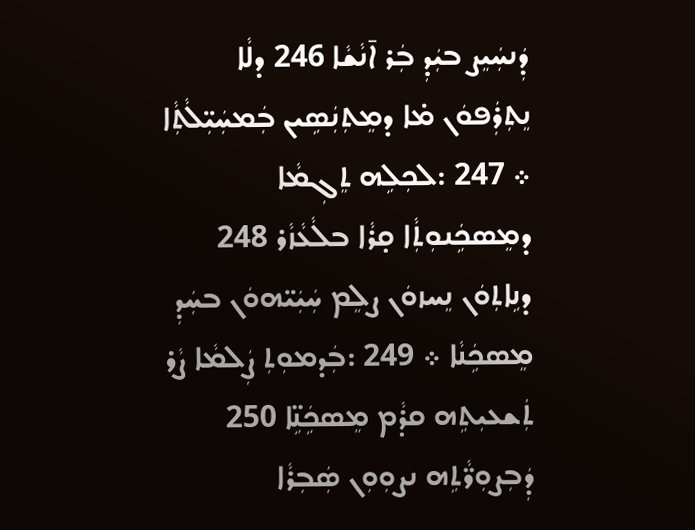ܕܲܢܚܲܝܸܨ ܒܝܲܕܼ ܒܲܪ ܐ̄ܢܵܫܵܐ 246 ܕܠܵܐ ܢܸܬܼܪܲܦܘܿܢ ܡ̇ܐ ܕܡܸܬܼܢܲܣܹܝܢ ܒܲܡܚܲܝܼ̈ܠܵܬܼܵܐ ܀ 247 :ܠܟܼܠܹܗ ܬܸܓܼܡܵܐ ܕܡܸܣܟܹܿܢܘܼܬܼܵܐ ܩ̣ܪܵܐ ܒܠܵܥܵܙܵܪ 248 ܕܢܹܐܬܼܘܿܢ ܢܸܚܙܘܿܢ ܨܠܸܡ ܚܲܝܲܝ̈ܗܘܿܢ ܒܚܲܕܼ ܡܸܣܟܹܿܢܵܐ ܀ 249 :ܒܲܕܡܘܼܬܼ ܨܲܠܡܵܐ ܨܵܪ ܬܲܫܥܝܼܬܹܗ ܩܪ̣ܵܡ ܡܸܣܟܹܿܢܹ̈ܐ 250 ܕܲܒܼܨܘܼܪ̈ܵܬܹܗ ܢܨܘܼܘܼܢ ܣܲܒܼܪܵܐ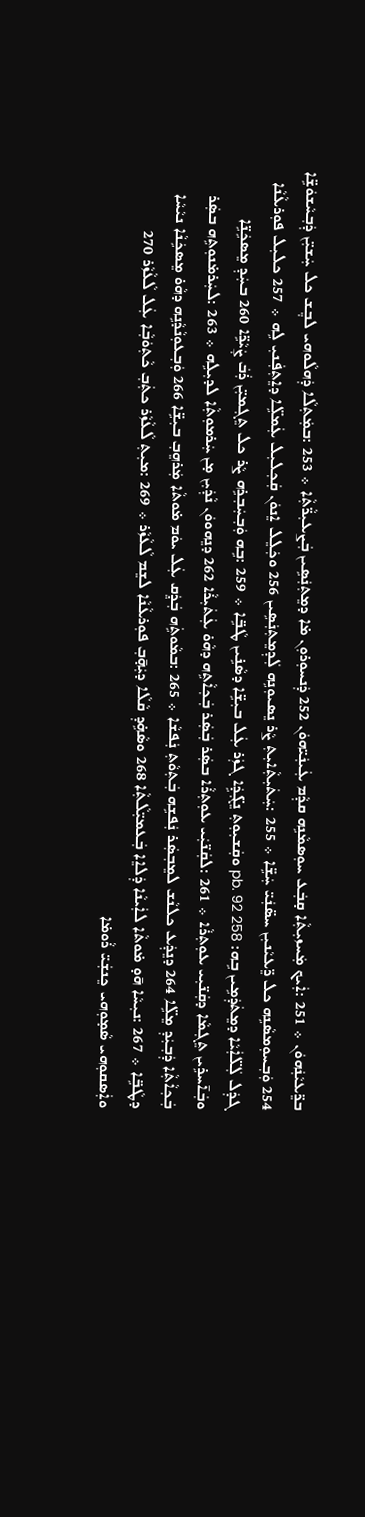ܒܪܸ̈ܥܝܵܢܲܗܘܿܢ ܀ 251 :ܐܲܝܟ ܡܲܚܙܝܼܬܼܵܐ ܩ̣ܒܲܥ ܚܘܼܣܡܵܢܹܗ ܩܕܼܵܡ ܥܲܝܢܲܝ̈ܗܘܿܢ 252 ܕܲܢܚܘܼܪܘܼܢ ܡ̇ܐ ܕܡܸܬܼܢܲܣܹܝܢ ܒܲܨܥܝܼܪ̈ܵܬܼܵܐ ܀ 253 :ܒܡܲܬܼܠܵܐ ܕܲܗܠܵܘܗܝ ܠܒܸ݂ܫ ܟܠ ܚܲܫܝܼ̈ܢ ܕܲܒܼܚܵܫܘܿܫܹ̈ܐ 254 ܘܲܒܼܚܘܼܡܣܵܢܹܗ ܟܠ ܪܸ̈ܥܝܵܢܝܼܢ ܚܣ̈ܢܲܝ̈ ܚܲܫܹ̈ܐ ܀ 255 :ܚܲܬܿܝܼܬܼܵܐܝܼܬܼ ܨܵܪ ܢܸܣܝܘܼܢܹܗ ܠܲܕܼܡܸܬܼܢܲܣܹܝܢ 256 ܘܟܲܠܸܠ ܐܸܢܘܿܢ ܩܲܟܼܠܝܼܠ ܥܲܡܠܹ̈ܐ ܕܐܸܬܼܦܲܢܝܼ ܠܹܗ ܀ 257 ܟܠܝܼܠ ܦܘܼܪܥܵܢܵܐ ܓܕܲܠ ܠܲܠ̈ܐܲܝܵܐ ܕܡܸܬܿܕܲܡܹܝܢ ܒܹܗ: pb. 92 258 ܘܩܲܫܝܼܘܼܬܼ ܢܸܓܼ̈ܕܹܿܐ ܓܙܲܪ ܥܲܠ ܒܝܼܫܹ̈ܐ ܕܣܵܢܹ̇ܝܢ ܛܵܒܹ̈ܐ ܀ 259 :ܒܹܗ ܘܲܒܼܚܲܒܼܪܹܗ ܨܵܪ ܟܠ ܬܸܓܼܡܝܼ̈ܢ ܪܲܒܿ ܨܲܝܵܪܹ̈ܐ 260 ܒܚܲܕܼ ܡܸܣܟܹܿܢܹ̈ܐ ܘܒܲܐ̄ܚܪܹܝܢ ܬܸܓܼܡܵܐ ܕܩܲܢ̈ܝܼܝ ܥܘܼܬܼܪܵܐ ܀ 261 :ܠܩܲܢ̈ܝܲܝ ܥܘܼܬܼܪܵܐ ܒܣܲܪ ܒܲܣܲܪ ܒܲܟܼܐܵܬܹܗ ܕܗܵܘ̇ ܥܲܬܿܝܼܪܵܐ 262 ܕܢܸܗܘܘܿܢ ܢܵܕܲܝܼܢ ܡ̣ܢ ܚܲܪܡܘܼܬܼܵܐ ܠܕܝܼܠܹܗ ܀ 263 :ܠܚܲܪܡ̇ܢܘܼܬܹܗ ܒܣܲܪ ܒܲܟܼܐܵܬܼܵܐ ܕܲܒܼܝܲܕܼ ܡܸܠܹ̈ܐ 264 ܕܢܸܕܲܥ ܟܠܢܵܫ ܠܡܸܒܼܣܲܪ ܢܲܦܫܹܗ ܒܲܬܼܘܵܬܼ ܢܲܦܫܵܐ ܀ 265 :ܒܡܵܘܬܹܿܗ ܒܲܕܸܿܩ ܥܲܠ ܝܘܿܡ ܡ̇ܘܬܵܐ ܡܲܪܗܸܒܼ ܒܝܼܫܹ̈ܐ 266 ܘܲܒܼܥܘܼܢܵܕܵܢܹܗ ܕܗܵܘ̇ ܡܸܣܟܹܿܢܵܐ ܢܝܵܚܵܐ ܕܛܵܒܹ̈ܐ ܀ 267 :ܢܝܼܚܵܐ ܗ̄ܘ̣ ܡ̇ܘܬܵܐ ܠܐܲܝܢܵܐ ܕܲܠܐܸܐ ܒܲܥܡܝܼ̈ܠܵܬܼܵܐ 268 ܘܣܵܗܹ̇ܕܼ ܩܵܠܵܐ ܕܝܲܗ̣̄ܒܼ ܦܘܼܪܥܵܢܵܐ ܠܫܸܡ ܠܵܥܵܙܵܪ ܀ 269 :ܡܝܼܬܼ ܠܵܥܵܙܵܪ ܟܬܲܒܼ ܟܵܬܼܘܿܒܼܵܐ ܥܲܠ ܠܵܥܵܙܵܪ 270 ܘܐܲܣܩܘܼܗܝ ܣܵܡ̣ܘܼܗܝ ܟܸܢܫܲܝ̈ ܪܵܘܡ̇ܐ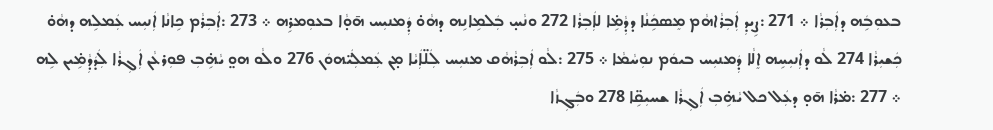ܒܥܘܼܒܹܿܗ ܕܐܲܒܼܪܵܐ ܀ 271 :ܨܹܝܕܼ ܐܲܒܼܪܵܐܗܵܡ ܡܸܣܟܹܿܢܵܐ ܕܕܼܵܡܹ̇ܐ ܠܐܲܒܼܪܵܐ 272 ܘܢܵܚ̣ ܒܲܠܡܹܐܢܹܗ ܕܗܵܘ̇ ܕܲܡܢܝܼܚ ܗ̄ܘ̣ܵܐ ܒܥܘܼܡܪܹܗ ܀ 273 :ܐܲܒܼܪܵܡ ܟܹܐܢܵܐ ܐܲܢܝܼܚ ܥܲܡܠܹܗ ܕܗܵܘ̇ ܟܲܫܝܼܪܵܐ 274 ܠܵܘ ܕܐܲܢܝܼܚܹܗ ܐܸܠܵܐ ܕܲܡܢܝܼܚ ܒܝܘܿܡ ܢܘܼܚܵܡܵܐ ܀ 275 :ܠܵܘ ܐܲܒܼܪܵܗܵܩ ܡܢܝܼܚ ܠܲܠ̈ܐܲܝܵܐ ܡ̣ܢ ܥܲܡܠܲܝ̈ܗܘܿܢ 276 ܘܠܵܘ ܗܘ̤ ܝܵܗܹ̇ܒܼ ܦܘܼܪܥܵܢ ܐܲܓܼܪܵܐ ܠܲܕܿܕܼܵܡܹ̇ܝܢ ܠܹܗ ܀ 277 :ܡ̇ܪܵܐ ܗ̄ܘ̣ ܕܥܲܠ ܟܠ ܝܵܗܹ̇ܒܼ ܐܲܓܼܪܵܐ ܫܚܝܼܩܹ̈ܐ 278 ܘܒܲܓܼܙܵܐ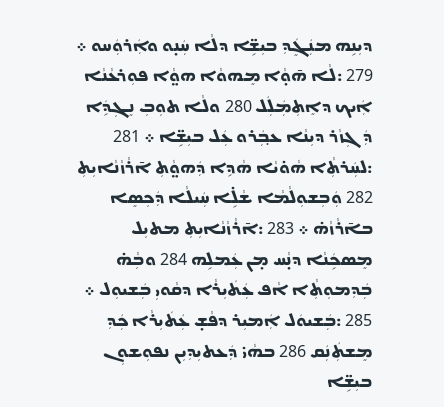ܕܝܼܢܹܗ ܡܢܲܓܸܿܕܼ ܒܝܼܫܹ̈ܐ ܕܠܵܐ ܚܲܢ̣ܘ ܘܐܲܪܘܲܚܘ ܀ 279 :ܠܵܐ ܗ̄ܘ̣ܵܐ ܡܸܗܘܵܐ ܗܘ̤ܵܐ ܦܘܼܪܥܵܢܵܐ ܐܲܝܟ ܕܐܸܬܼܡܲܠܲܠ 280 ܘܠܵܐ ܬܘܼܒܼ ܢܸܓܼܕܹܿܐ ܕܲܓܼܙܵܪ ܕܝܼܢܵܐ ܥܒ݂ܲܪܘ ܥܲܠ ܒܝܼܫܹ̈ܐ ܀ 281 :ܠܚܲܪܬܼܵܐ ܗܵܘ̇ܝܵܐ ܗܵܕܹܐ ܕܲܗܘ̤ܵܬܼ ܐ̄ܪܵܙܵܢܵܐܝܼܬܼ 282 ܘܲܒܼܫܘܼܠܵܡܵܐ ܫܵܠܹ̇ܐ ܚܲܝܠܵܐ ܕܲܟܼܣܸܐ ܒܐ̄ܪܵܙܵܗ̇ ܀ 283 :ܐ̄ܪܵܙܵܢܵܐܝܼܬܼ ܡܬܝܼܠ ܡܸܣܟܹܿܢܵܐ ܕܢ̣ܵܚ ܡ̣ܢ ܥܲܡܠܹܗ 284 ܘܒܼܵܗ̇ ܒܲܕܼܡܘܼܬܼܵܐ ܐܵܦ ܥܲܬܿܝܼܪܵܐ ܕܩܵܘܝܼ ܒܲܫܝܘܼܠ ܀ 285 :ܒܲܫܝܘܿܠ ܐܲܡܝܼܪ ܕܦܵܫ̣ ܥܲܬܿܝܼܪܵܐ ܟܲܕܼ ܡܸܫܬܲܢܲܩ 286 ܒܗܵܝ̇ ܕܲܥܬܝܼܕܼܝܼܢ ܢܦܘܼܫܘܼܢ ܒܝܼܫܹ̈ܐ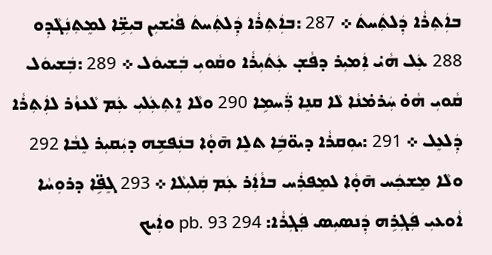ܒܐܲܬܼܪܵܐ ܕܲܠܬܲܚܬܿ ܀ 287 :ܒܐܲܬܼܪܵܐ ܕܲܠܬܲܚܬܿ ܦܵܝ̇ܫܝܼܢ ܒܝܼܫܹ̈ܐ ܠܡܸܬܼܢܲܓܵܕܼܘ 288 ܥܲܠ ܗܵܝ̇ ܐܲܡܝܼܪ ܕܦܵܫ̣ ܥܲܬܿܝܼܪܵܐ ܘܩܵܘܝܼ ܒܲܫܝܘܿܠ ܀ 289 :ܒܲܫܝܘܿܠ ܩܵܘܝܼ ܗܵܘ̇ ܚܲܪܡ̇ܢܵܐ ܠܵܐ ܩܢܸܐ ܪ̈ܲܚܡܹܐ 290 ܘܠܵܐ ܐܸܬܼܥܲܠܝܼ ܥܲܡ ܠܵܥܙܵܪ ܠܐܲܬܼܪܵܐ ܕܲܠܥܸܠ ܀ 291 :ܝܘܼܩܪܵܐ ܕܝܘ̈ܒܹܿܐ ܬܠܸܐ ܗ̄ܘ̣ܵܐ ܒܢܲܦܫܹܗ ܕܝܲܩܝܼܪ ܠܸܒܵܐ 292 ܘܠܵܐ ܡܸܫܟܲܚ ܗ̄ܘ̣ܵܐ ܠܡܸܦܪܲܚ ܒܐܵܐܲܪ ܥܲܡ ܩܲܠܝܼܠܵܐ ܀ 293 ܓܸܦܹ̈ܐ ܕܪܘܼܚܵܐ ܐܵܘܥܝܼ ܦܲܓܼܪܹܗ ܕܲܢܣܝܼܣ ܦܲܓܼܪܵܐ: pb. 93 294 ܘܐܲܝܟ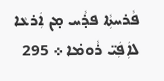ܦܵܪܚܬܼܵܐ ܦܪ̣ܵܚ ܡ̣ܢ ܐܲܪܥܵܐ ܠܐܲܦܲܝ̈ ܪܵܘܡ̇ܐ ܀ 295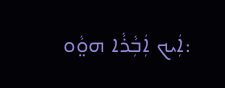:ܐܲܝܟ ܐܲܒܼܵܪܵܐ ܗܘ̤ܵܘ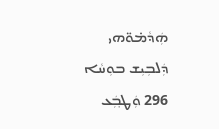ܗܲܕܵܡ̇ܘ̈ܗܝ ܕܲܠܒܼܝܼܫ ܒܘܼܚܵܐ 296 ܘܲܛܒ݂ܲܥ